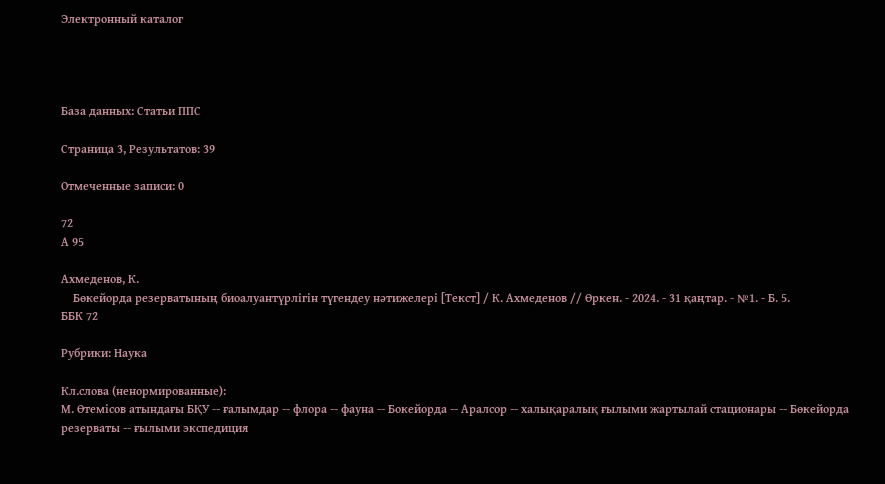Электронный каталог




База данных: Статьи ППС

Страница 3, Результатов: 39

Отмеченные записи: 0

72
А 95

Ахмеденов, К.
    Бөкейорда резерватының биоалуантүрлігін түгендеу нәтижелері [Текст] / К. Ахмеденов // Өркен. - 2024. - 31 қаңтар. - №1. - Б. 5.
ББК 72

Рубрики: Наука

Кл.слова (ненормированные):
М. Өтемісов атындағы БҚУ -- ғалымдар -- флора -- фауна -- Бокейорда -- Аралсор -- халықаралық ғылыми жартылай стационары -- Бөкейорда резерваты -- ғылыми экспедиция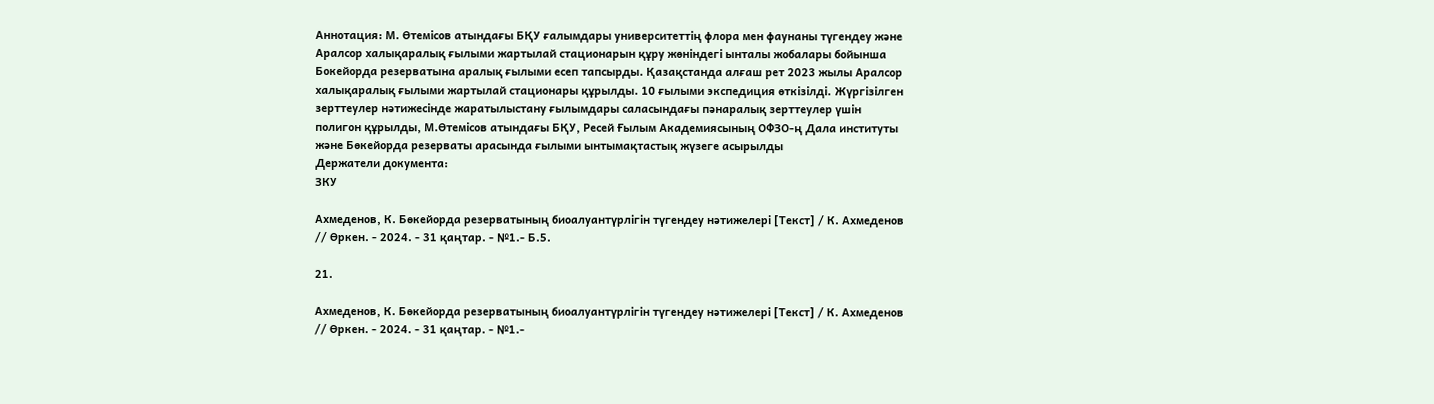Аннотация: М. Өтемісов атындағы БҚУ ғалымдары университеттің флора мен фаунаны түгендеу жəне Аралсор халықаралық ғылыми жартылай стационарын құру жөніндегі ынталы жобалары бойынша Бокейорда резерватына аралық ғылыми есеп тапсырды. Қазақстанда алғаш рет 2023 жылы Аралсор халықаралық ғылыми жартылай стационары құрылды. 10 ғылыми экспедиция өткізілді. Жүргізілген зерттеулер нəтижесінде жаратылыстану ғылымдары саласындағы пəнаралық зерттеулер үшін полигон құрылды, М.Өтемісов атындағы БҚУ, Ресей Ғылым Академиясының ОФЗО-ң Дала институты жəне Бөкейорда резерваты арасында ғылыми ынтымақтастық жүзеге асырылды
Держатели документа:
ЗКУ

Ахмеденов, К. Бөкейорда резерватының биоалуантүрлігін түгендеу нәтижелері [Текст] / К. Ахмеденов // Өркен. - 2024. - 31 қаңтар. - №1.- Б.5.

21.

Ахмеденов, К. Бөкейорда резерватының биоалуантүрлігін түгендеу нәтижелері [Текст] / К. Ахмеденов // Өркен. - 2024. - 31 қаңтар. - №1.-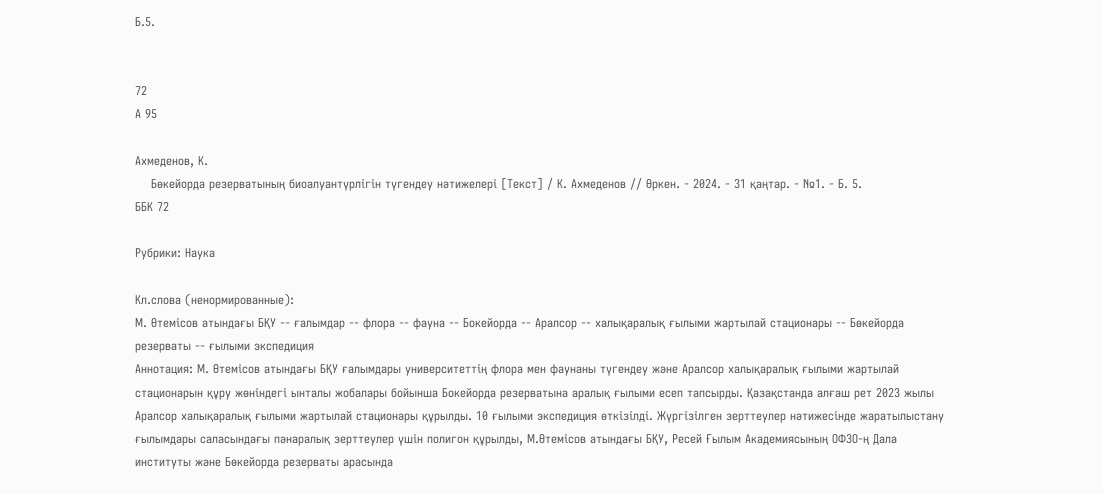Б.5.


72
А 95

Ахмеденов, К.
    Бөкейорда резерватының биоалуантүрлігін түгендеу нәтижелері [Текст] / К. Ахмеденов // Өркен. - 2024. - 31 қаңтар. - №1. - Б. 5.
ББК 72

Рубрики: Наука

Кл.слова (ненормированные):
М. Өтемісов атындағы БҚУ -- ғалымдар -- флора -- фауна -- Бокейорда -- Аралсор -- халықаралық ғылыми жартылай стационары -- Бөкейорда резерваты -- ғылыми экспедиция
Аннотация: М. Өтемісов атындағы БҚУ ғалымдары университеттің флора мен фаунаны түгендеу жəне Аралсор халықаралық ғылыми жартылай стационарын құру жөніндегі ынталы жобалары бойынша Бокейорда резерватына аралық ғылыми есеп тапсырды. Қазақстанда алғаш рет 2023 жылы Аралсор халықаралық ғылыми жартылай стационары құрылды. 10 ғылыми экспедиция өткізілді. Жүргізілген зерттеулер нəтижесінде жаратылыстану ғылымдары саласындағы пəнаралық зерттеулер үшін полигон құрылды, М.Өтемісов атындағы БҚУ, Ресей Ғылым Академиясының ОФЗО-ң Дала институты жəне Бөкейорда резерваты арасында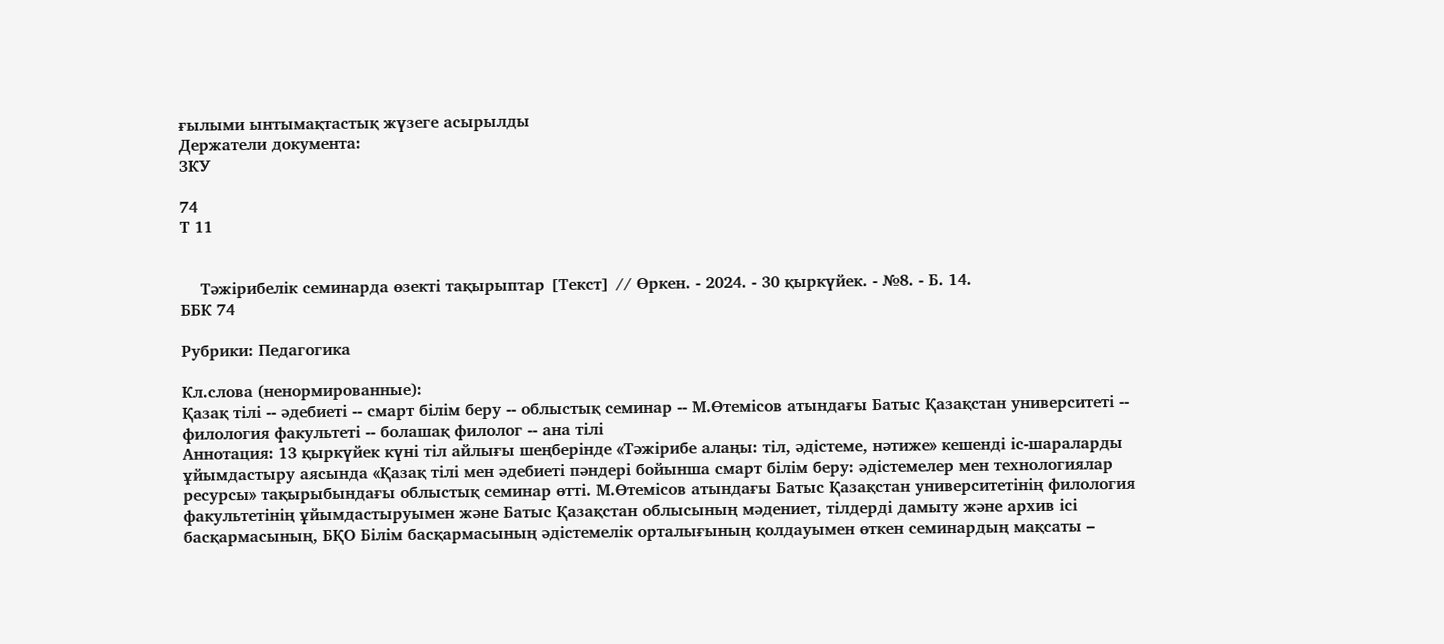ғылыми ынтымақтастық жүзеге асырылды
Держатели документа:
ЗКУ

74
Т 11


    Тәжірибелік семинарда өзекті тақырыптар [Текст] // Өркен. - 2024. - 30 қыркүйек. - №8. - Б. 14.
ББК 74

Рубрики: Педагогика

Кл.слова (ненормированные):
Қазақ тілі -- əдебиеті -- смарт білім беру -- облыстық семинар -- М.Өтемісов атындағы Батыс Қазақстан университеті -- филология факультеті -- болашақ филолог -- ана тілі
Аннотация: 13 қыркүйек күні тіл айлығы шеңберінде «Тəжірибе алаңы: тіл, əдістеме, нəтиже» кешенді іс-шараларды ұйымдастыру аясында «Қазақ тілі мен əдебиеті пəндері бойынша смарт білім беру: əдістемелер мен технологиялар ресурсы» тақырыбындағы облыстық семинар өтті. М.Өтемісов атындағы Батыс Қазақстан университетінің филология факультетінің ұйымдастыруымен жəне Батыс Қазақстан облысының мəдениет, тілдерді дамыту жəне архив ісі басқармасының, БҚО Білім басқармасының əдістемелік орталығының қолдауымен өткен семинардың мақсаты –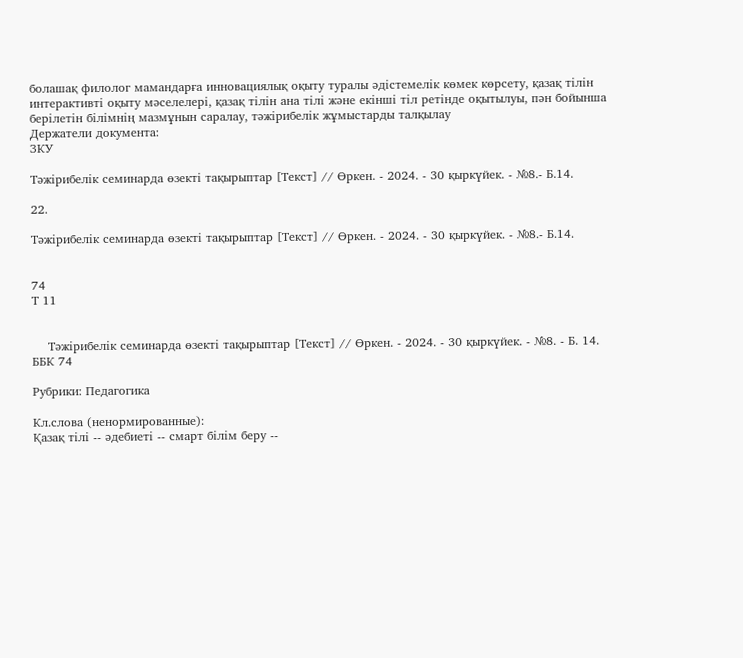болашақ филолог мамандарға инновациялық оқыту туралы əдістемелік көмек көрсету, қазақ тілін интерактивті оқыту мəселелері, қазақ тілін ана тілі жəне екінші тіл ретінде оқытылуы, пəн бойынша берілетін білімнің мазмұнын саралау, тəжірибелік жұмыстарды талқылау
Держатели документа:
ЗКУ

Тәжірибелік семинарда өзекті тақырыптар [Текст] // Өркен. - 2024. - 30 қыркүйек. - №8.- Б.14.

22.

Тәжірибелік семинарда өзекті тақырыптар [Текст] // Өркен. - 2024. - 30 қыркүйек. - №8.- Б.14.


74
Т 11


    Тәжірибелік семинарда өзекті тақырыптар [Текст] // Өркен. - 2024. - 30 қыркүйек. - №8. - Б. 14.
ББК 74

Рубрики: Педагогика

Кл.слова (ненормированные):
Қазақ тілі -- əдебиеті -- смарт білім беру --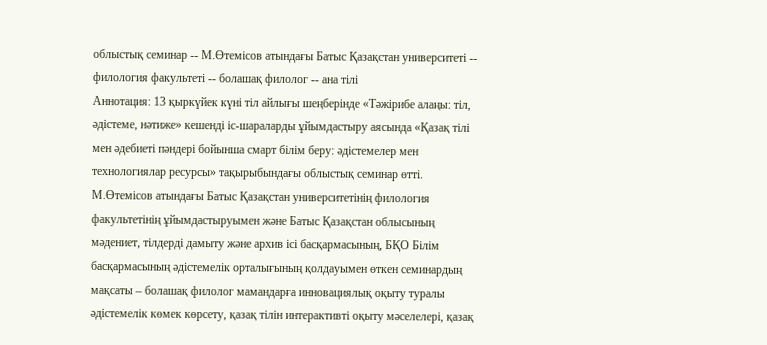облыстық семинар -- М.Өтемісов атындағы Батыс Қазақстан университеті -- филология факультеті -- болашақ филолог -- ана тілі
Аннотация: 13 қыркүйек күні тіл айлығы шеңберінде «Тəжірибе алаңы: тіл, əдістеме, нəтиже» кешенді іс-шараларды ұйымдастыру аясында «Қазақ тілі мен əдебиеті пəндері бойынша смарт білім беру: əдістемелер мен технологиялар ресурсы» тақырыбындағы облыстық семинар өтті. М.Өтемісов атындағы Батыс Қазақстан университетінің филология факультетінің ұйымдастыруымен жəне Батыс Қазақстан облысының мəдениет, тілдерді дамыту жəне архив ісі басқармасының, БҚО Білім басқармасының əдістемелік орталығының қолдауымен өткен семинардың мақсаты – болашақ филолог мамандарға инновациялық оқыту туралы əдістемелік көмек көрсету, қазақ тілін интерактивті оқыту мəселелері, қазақ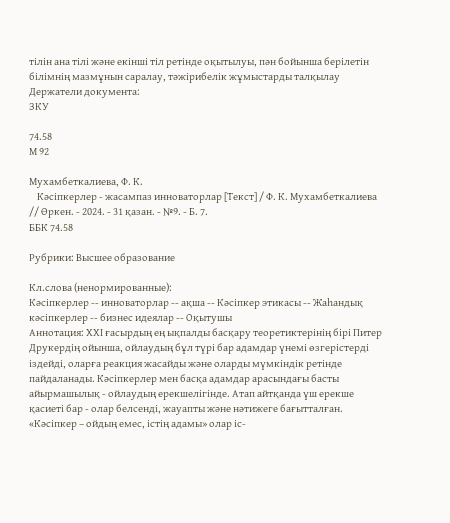тілін ана тілі жəне екінші тіл ретінде оқытылуы, пəн бойынша берілетін білімнің мазмұнын саралау, тəжірибелік жұмыстарды талқылау
Держатели документа:
ЗКУ

74.58
М 92

Мухамбеткалиева, Ф. К.
    Кәсіпкерлер - жасампаз инноваторлар [Текст] / Ф. К. Мухамбеткалиева // Өркен. - 2024. - 31 қазан. - №9. - Б. 7.
ББК 74.58

Рубрики: Высшее образование

Кл.слова (ненормированные):
Кәсіпкерлер -- инноваторлар -- ақша -- Кәсіпкер этикасы -- Жаһандық кəсіпкерлер -- бизнес идеялар -- Оқытушы
Аннотация: ХХІ ғасырдың ең ықпалды басқару теоретиктерінің бірі Питер Друкердің ойынша, ойлаудың бұл түрі бар адамдар үнемі өзгерістерді іздейді, оларға реакция жасайды жəне оларды мүмкіндік ретінде пайдаланады. Кəсіпкерлер мен басқа адамдар арасындағы басты айырмашылық - ойлаудың ерекшелігінде. Атап айтқанда үш ерекше қасиеті бар - олар белсенді, жауапты жəне нəтижеге бағытталған. «Кəсіпкер – ойдың емес, істің адамы» олар іс-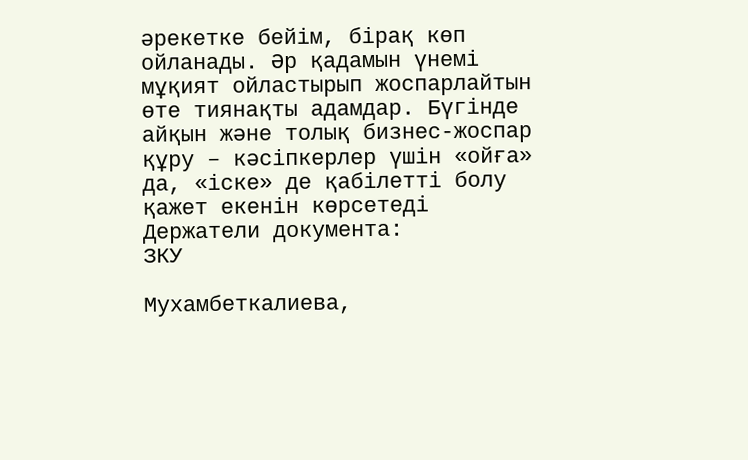əрекетке бейім, бірақ көп ойланады. Əр қадамын үнемі мұқият ойластырып жоспарлайтын өте тиянақты адамдар. Бүгінде айқын жəне толық бизнес-жоспар құру – кəсіпкерлер үшін «ойға» да, «іске» де қабілетті болу қажет екенін көрсетеді
Держатели документа:
ЗКУ

Мухамбеткалиева,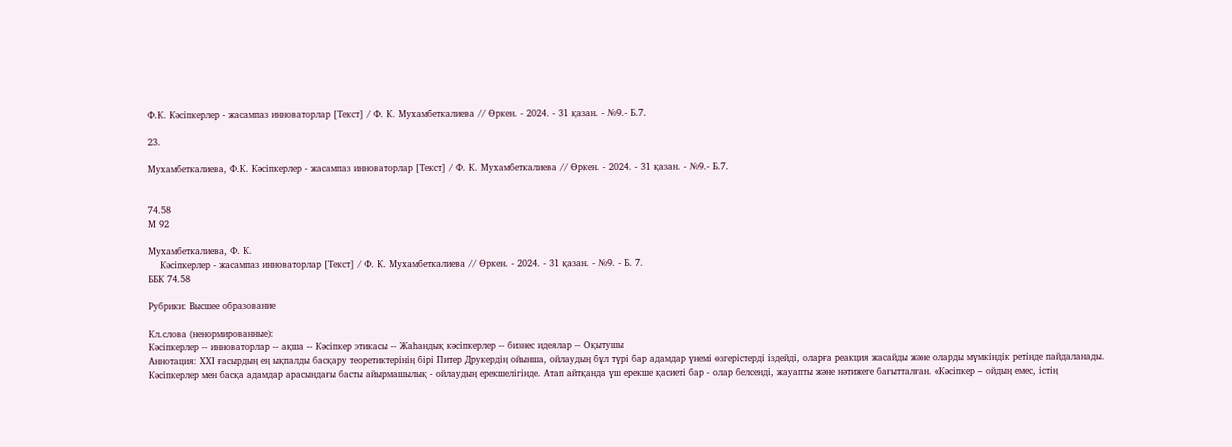Ф.К. Кәсіпкерлер - жасампаз инноваторлар [Текст] / Ф. К. Мухамбеткалиева // Өркен. - 2024. - 31 қазан. - №9.- Б.7.

23.

Мухамбеткалиева, Ф.К. Кәсіпкерлер - жасампаз инноваторлар [Текст] / Ф. К. Мухамбеткалиева // Өркен. - 2024. - 31 қазан. - №9.- Б.7.


74.58
М 92

Мухамбеткалиева, Ф. К.
    Кәсіпкерлер - жасампаз инноваторлар [Текст] / Ф. К. Мухамбеткалиева // Өркен. - 2024. - 31 қазан. - №9. - Б. 7.
ББК 74.58

Рубрики: Высшее образование

Кл.слова (ненормированные):
Кәсіпкерлер -- инноваторлар -- ақша -- Кәсіпкер этикасы -- Жаһандық кəсіпкерлер -- бизнес идеялар -- Оқытушы
Аннотация: ХХІ ғасырдың ең ықпалды басқару теоретиктерінің бірі Питер Друкердің ойынша, ойлаудың бұл түрі бар адамдар үнемі өзгерістерді іздейді, оларға реакция жасайды жəне оларды мүмкіндік ретінде пайдаланады. Кəсіпкерлер мен басқа адамдар арасындағы басты айырмашылық - ойлаудың ерекшелігінде. Атап айтқанда үш ерекше қасиеті бар - олар белсенді, жауапты жəне нəтижеге бағытталған. «Кəсіпкер – ойдың емес, істің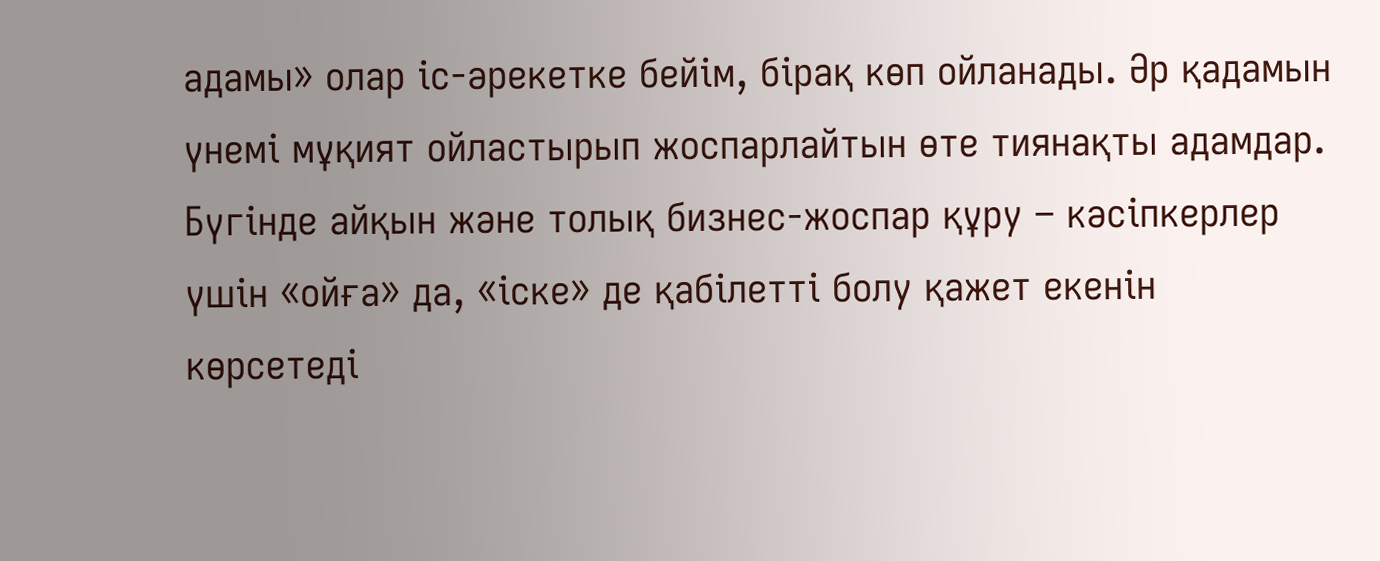адамы» олар іс-əрекетке бейім, бірақ көп ойланады. Əр қадамын үнемі мұқият ойластырып жоспарлайтын өте тиянақты адамдар. Бүгінде айқын жəне толық бизнес-жоспар құру – кəсіпкерлер үшін «ойға» да, «іске» де қабілетті болу қажет екенін көрсетеді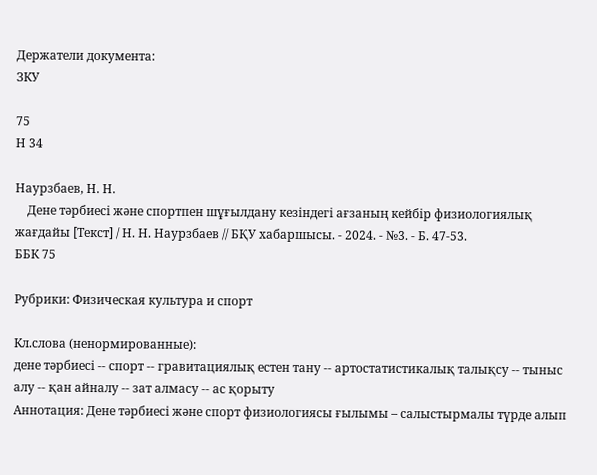Держатели документа:
ЗКУ

75
Н 34

Наурзбаев, Н. Н.
    Дене тәрбиесі және спортпен шұғылдану кезіндегі ағзаның кейбір физиологиялық жағдайы [Текст] / Н. Н. Наурзбаев // БҚУ хабаршысы. - 2024. - №3. - Б. 47-53.
ББК 75

Рубрики: Физическая культура и спорт

Кл.слова (ненормированные):
дене тәрбиесі -- спорт -- гравитациялық естен тану -- артостатистикалық талықсу -- тыныс алу -- қан айналу -- зат алмасу -- ас қорыту
Аннотация: Дене тəрбиесі жəне спорт физиологиясы ғылымы – салыстырмалы түрде алып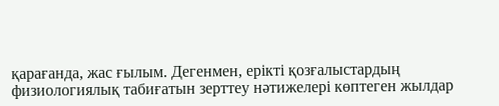қарағанда, жас ғылым. Дегенмен, ерікті қозғалыстардың физиологиялық табиғатын зерттеу нəтижелері көптеген жылдар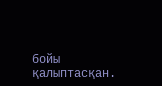бойы қалыптасқан.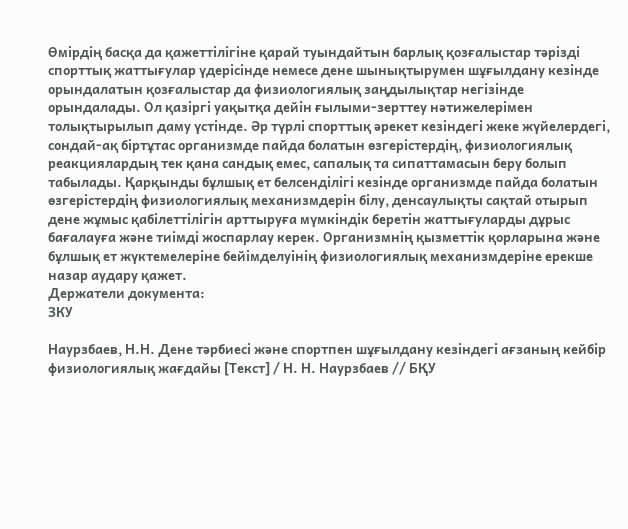Өмірдің басқа да қажеттілігіне қарай туындайтын барлық қозғалыстар тəрізді спорттық жаттығулар үдерісінде немесе дене шынықтырумен шұғылдану кезінде орындалатын қозғалыстар да физиологиялық заңдылықтар негізінде орындалады. Ол қазіргі уақытқа дейін ғылыми-зерттеу нəтижелерімен толықтырылып даму үстінде. Әр түрлі спорттық əрекет кезіндегі жеке жүйелердегі, сондай-ақ біртұтас организмде пайда болатын өзгерістердің, физиологиялық реакциялардың тек қана сандық емес, сапалық та сипаттамасын беру болып табылады. Қарқынды бұлшық ет белсенділігі кезінде организмде пайда болатын өзгерістердің физиологиялық механизмдерін білу, денсаулықты сақтай отырып дене жұмыс қабілеттілігін арттыруға мүмкіндік беретін жаттығуларды дұрыс бағалауға жəне тиімді жоспарлау керек. Организмнің қызметтік қорларына жəне бұлшық ет жүктемелеріне бейімделуінің физиологиялық механизмдеріне ерекше назар аудару қажет.
Держатели документа:
ЗКУ

Наурзбаев, Н.Н. Дене тәрбиесі және спортпен шұғылдану кезіндегі ағзаның кейбір физиологиялық жағдайы [Текст] / Н. Н. Наурзбаев // БҚУ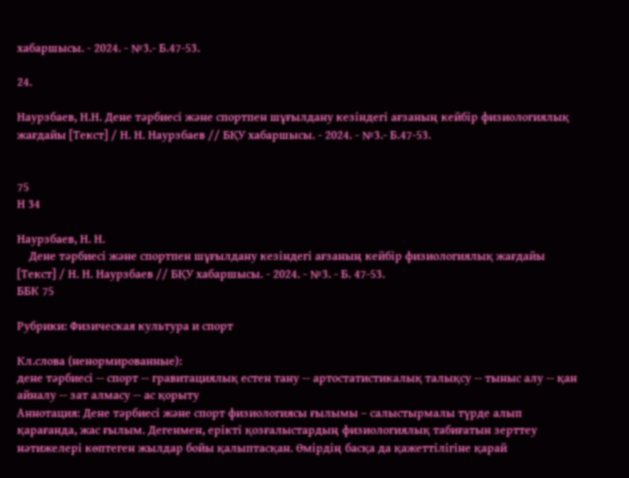хабаршысы. - 2024. - №3.- Б.47-53.

24.

Наурзбаев, Н.Н. Дене тәрбиесі және спортпен шұғылдану кезіндегі ағзаның кейбір физиологиялық жағдайы [Текст] / Н. Н. Наурзбаев // БҚУ хабаршысы. - 2024. - №3.- Б.47-53.


75
Н 34

Наурзбаев, Н. Н.
    Дене тәрбиесі және спортпен шұғылдану кезіндегі ағзаның кейбір физиологиялық жағдайы [Текст] / Н. Н. Наурзбаев // БҚУ хабаршысы. - 2024. - №3. - Б. 47-53.
ББК 75

Рубрики: Физическая культура и спорт

Кл.слова (ненормированные):
дене тәрбиесі -- спорт -- гравитациялық естен тану -- артостатистикалық талықсу -- тыныс алу -- қан айналу -- зат алмасу -- ас қорыту
Аннотация: Дене тəрбиесі жəне спорт физиологиясы ғылымы – салыстырмалы түрде алып қарағанда, жас ғылым. Дегенмен, ерікті қозғалыстардың физиологиялық табиғатын зерттеу нəтижелері көптеген жылдар бойы қалыптасқан. Өмірдің басқа да қажеттілігіне қарай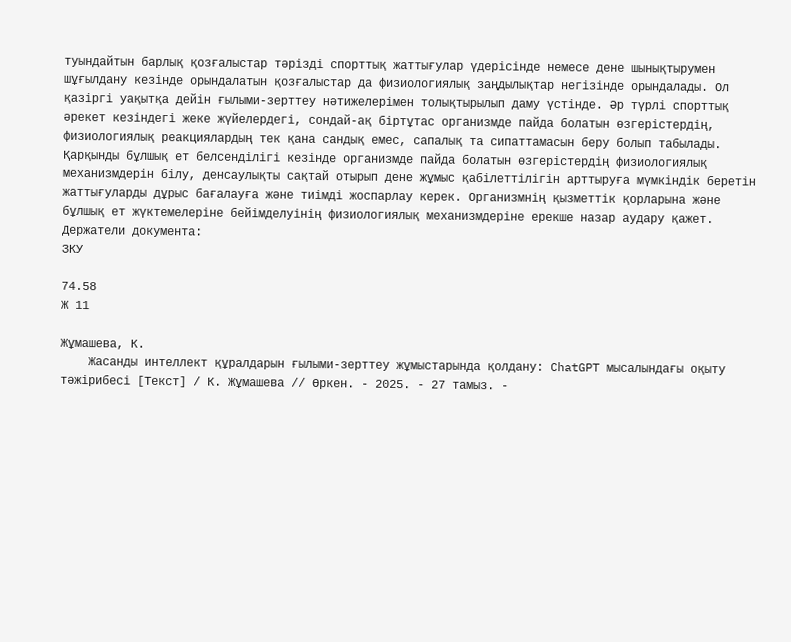туындайтын барлық қозғалыстар тəрізді спорттық жаттығулар үдерісінде немесе дене шынықтырумен шұғылдану кезінде орындалатын қозғалыстар да физиологиялық заңдылықтар негізінде орындалады. Ол қазіргі уақытқа дейін ғылыми-зерттеу нəтижелерімен толықтырылып даму үстінде. Әр түрлі спорттық əрекет кезіндегі жеке жүйелердегі, сондай-ақ біртұтас организмде пайда болатын өзгерістердің, физиологиялық реакциялардың тек қана сандық емес, сапалық та сипаттамасын беру болып табылады. Қарқынды бұлшық ет белсенділігі кезінде организмде пайда болатын өзгерістердің физиологиялық механизмдерін білу, денсаулықты сақтай отырып дене жұмыс қабілеттілігін арттыруға мүмкіндік беретін жаттығуларды дұрыс бағалауға жəне тиімді жоспарлау керек. Организмнің қызметтік қорларына жəне бұлшық ет жүктемелеріне бейімделуінің физиологиялық механизмдеріне ерекше назар аудару қажет.
Держатели документа:
ЗКУ

74.58
Ж 11

Жұмашева, К.
    Жасанды интеллект құралдарын ғылыми-зерттеу жұмыстарында қолдану: ChatGPT мысалындағы оқыту тәжірибесі [Текст] / К. Жұмашева // Өркен. - 2025. - 27 тамыз. -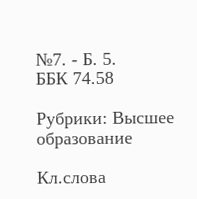№7. - Б. 5.
ББК 74.58

Рубрики: Высшее образование

Кл.слова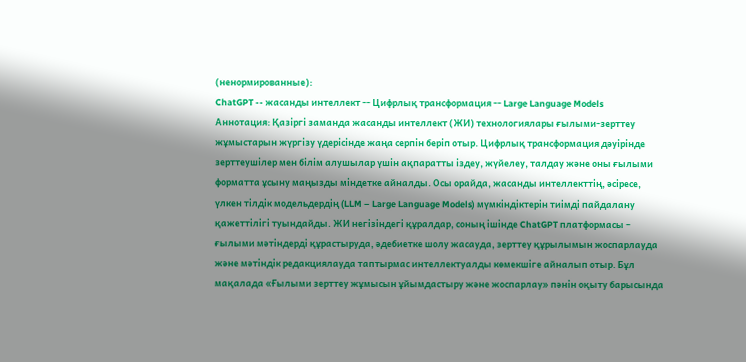(ненормированные):
ChatGPT -- жасанды интеллект -- Цифрлық трансформация -- Large Language Models
Аннотация: Қазіргі заманда жасанды интеллект (ЖИ) технологиялары ғылыми-зерттеу жұмыстарын жүргізу үдерісінде жаңа серпін беріп отыр. Цифрлық трансформация дəуірінде зерттеушілер мен білім алушылар үшін ақпаратты іздеу, жүйелеу, талдау жəне оны ғылыми форматта ұсыну маңызды міндетке айналды. Осы орайда, жасанды интеллекттің, əсіресе, үлкен тілдік модельдердің (LLM – Large Language Models) мүмкіндіктерін тиімді пайдалану қажеттілігі туындайды. ЖИ негізіндегі құралдар, соның ішінде ChatGPT платформасы – ғылыми мəтіндерді құрастыруда, əдебиетке шолу жасауда, зерттеу құрылымын жоспарлауда жəне мəтіндік редакциялауда таптырмас интеллектуалды көмекшіге айналып отыр. Бұл мақалада «Ғылыми зерттеу жұмысын ұйымдастыру жəне жоспарлау» пəнін оқыту барысында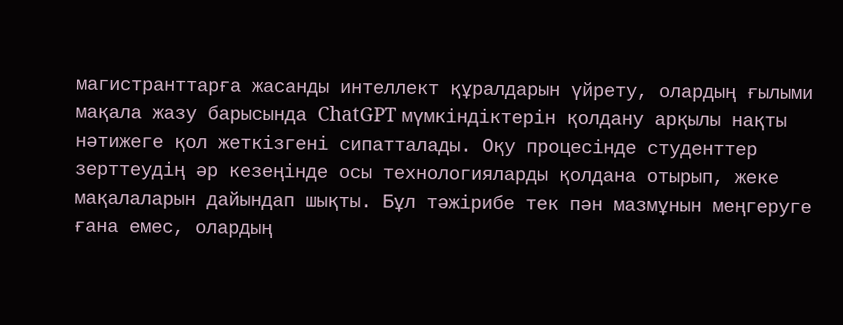магистранттарға жасанды интеллект құралдарын үйрету, олардың ғылыми мақала жазу барысында ChatGPT мүмкіндіктерін қолдану арқылы нақты нəтижеге қол жеткізгені сипатталады. Оқу процесінде студенттер зерттеудің əр кезеңінде осы технологияларды қолдана отырып, жеке мақалаларын дайындап шықты. Бұл тəжірибе тек пəн мазмұнын меңгеруге ғана емес, олардың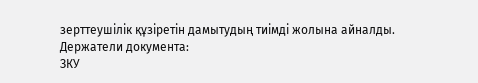зерттеушілік құзіретін дамытудың тиімді жолына айналды.
Держатели документа:
ЗКУ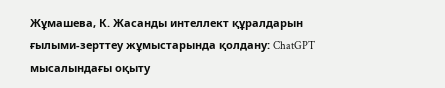Жұмашева, К. Жасанды интеллект құралдарын ғылыми-зерттеу жұмыстарында қолдану: ChatGPT мысалындағы оқыту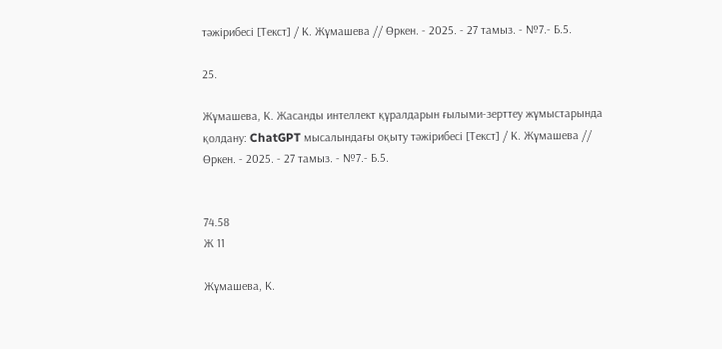тәжірибесі [Текст] / К. Жұмашева // Өркен. - 2025. - 27 тамыз. - №7.- Б.5.

25.

Жұмашева, К. Жасанды интеллект құралдарын ғылыми-зерттеу жұмыстарында қолдану: ChatGPT мысалындағы оқыту тәжірибесі [Текст] / К. Жұмашева // Өркен. - 2025. - 27 тамыз. - №7.- Б.5.


74.58
Ж 11

Жұмашева, К.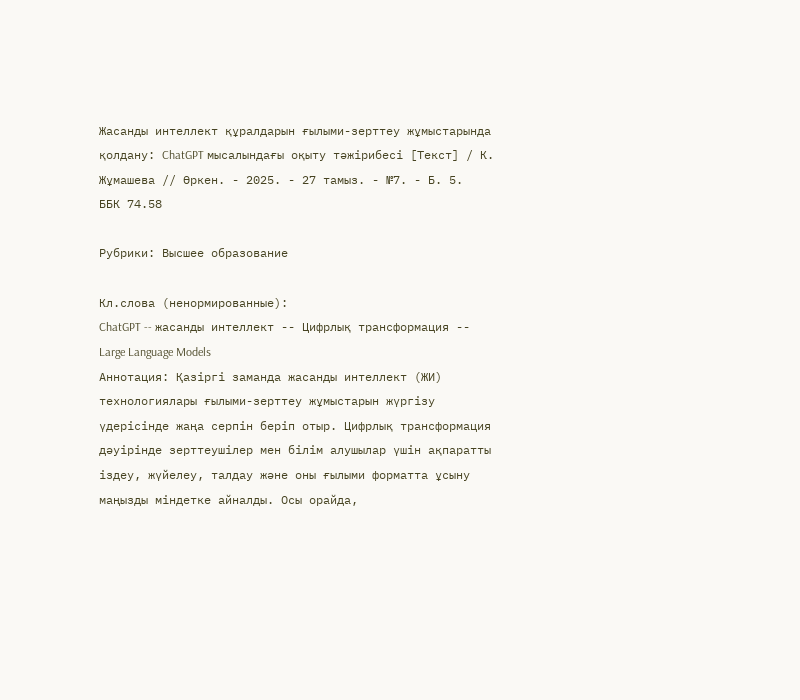Жасанды интеллект құралдарын ғылыми-зерттеу жұмыстарында қолдану: ChatGPT мысалындағы оқыту тәжірибесі [Текст] / К. Жұмашева // Өркен. - 2025. - 27 тамыз. - №7. - Б. 5.
ББК 74.58

Рубрики: Высшее образование

Кл.слова (ненормированные):
ChatGPT -- жасанды интеллект -- Цифрлық трансформация -- Large Language Models
Аннотация: Қазіргі заманда жасанды интеллект (ЖИ) технологиялары ғылыми-зерттеу жұмыстарын жүргізу үдерісінде жаңа серпін беріп отыр. Цифрлық трансформация дəуірінде зерттеушілер мен білім алушылар үшін ақпаратты іздеу, жүйелеу, талдау жəне оны ғылыми форматта ұсыну маңызды міндетке айналды. Осы орайда,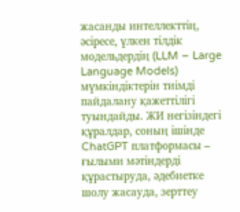жасанды интеллекттің, əсіресе, үлкен тілдік модельдердің (LLM – Large Language Models) мүмкіндіктерін тиімді пайдалану қажеттілігі туындайды. ЖИ негізіндегі құралдар, соның ішінде ChatGPT платформасы – ғылыми мəтіндерді құрастыруда, əдебиетке шолу жасауда, зерттеу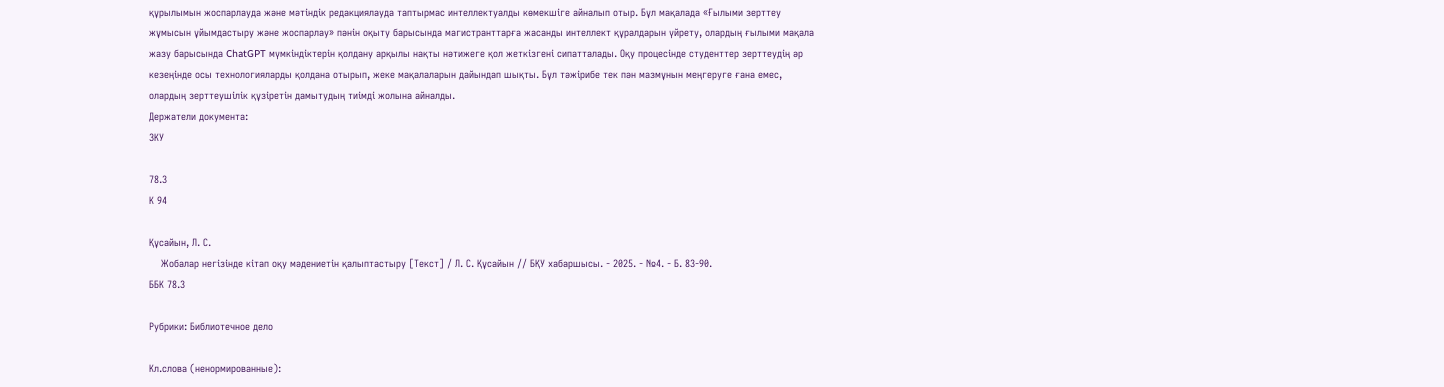құрылымын жоспарлауда жəне мəтіндік редакциялауда таптырмас интеллектуалды көмекшіге айналып отыр. Бұл мақалада «Ғылыми зерттеу жұмысын ұйымдастыру жəне жоспарлау» пəнін оқыту барысында магистранттарға жасанды интеллект құралдарын үйрету, олардың ғылыми мақала жазу барысында ChatGPT мүмкіндіктерін қолдану арқылы нақты нəтижеге қол жеткізгені сипатталады. Оқу процесінде студенттер зерттеудің əр кезеңінде осы технологияларды қолдана отырып, жеке мақалаларын дайындап шықты. Бұл тəжірибе тек пəн мазмұнын меңгеруге ғана емес, олардың зерттеушілік құзіретін дамытудың тиімді жолына айналды.
Держатели документа:
ЗКУ

78.3
К 94

Құсайын, Л. С.
    Жобалар негізінде кітап оқу мəдениетін қалыптастыру [Текст] / Л. С. Құсайын // БҚУ хабаршысы. - 2025. - №4. - Б. 83-90.
ББК 78.3

Рубрики: Библиотечное дело

Кл.слова (ненормированные):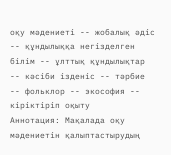оқу мəдениеті -- жобалық əдіс -- құндылыққа негізделген білім -- ұлттық құндылықтар -- кəсіби ізденіс -- тəрбие -- фольклор -- экософия -- кіріктіріп оқыту
Аннотация: Мақалада оқу мəдениетін қалыптастырудың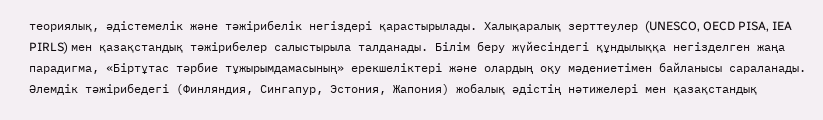теориялық, əдістемелік жəне тəжірибелік негіздері қарастырылады. Халықаралық зерттеулер (UNESCO, OECD PISA, IEA PIRLS) мен қазақстандық тəжірибелер салыстырыла талданады. Білім беру жүйесіндегі құндылыққа негізделген жаңа парадигма, «Біртұтас тəрбие тұжырымдамасының» ерекшеліктері жəне олардың оқу мəдениетімен байланысы сараланады. Əлемдік тəжірибедегі (Финляндия, Сингапур, Эстония, Жапония) жобалық əдістің нəтижелері мен қазақстандық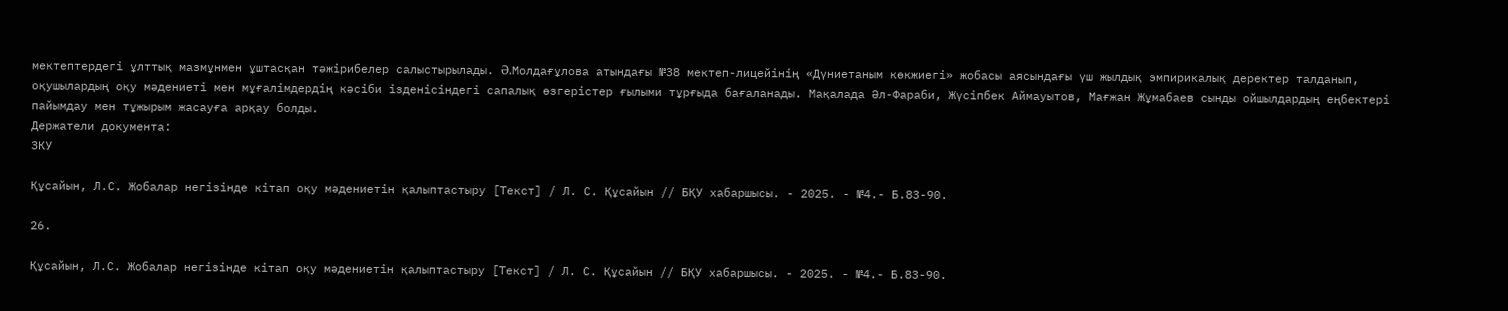мектептердегі ұлттық мазмұнмен ұштасқан тəжірибелер салыстырылады. Ə.Молдағұлова атындағы №38 мектеп-лицейінің «Дүниетаным көкжиегі» жобасы аясындағы үш жылдық эмпирикалық деректер талданып, оқушылардың оқу мəдениеті мен мұғалімдердің кəсіби ізденісіндегі сапалық өзгерістер ғылыми тұрғыда бағаланады. Мақалада Əл-Фараби, Жүсіпбек Аймауытов, Мағжан Жұмабаев сынды ойшылдардың еңбектері пайымдау мен тұжырым жасауға арқау болды.
Держатели документа:
ЗКУ

Құсайын, Л.С. Жобалар негізінде кітап оқу мəдениетін қалыптастыру [Текст] / Л. С. Құсайын // БҚУ хабаршысы. - 2025. - №4.- Б.83-90.

26.

Құсайын, Л.С. Жобалар негізінде кітап оқу мəдениетін қалыптастыру [Текст] / Л. С. Құсайын // БҚУ хабаршысы. - 2025. - №4.- Б.83-90.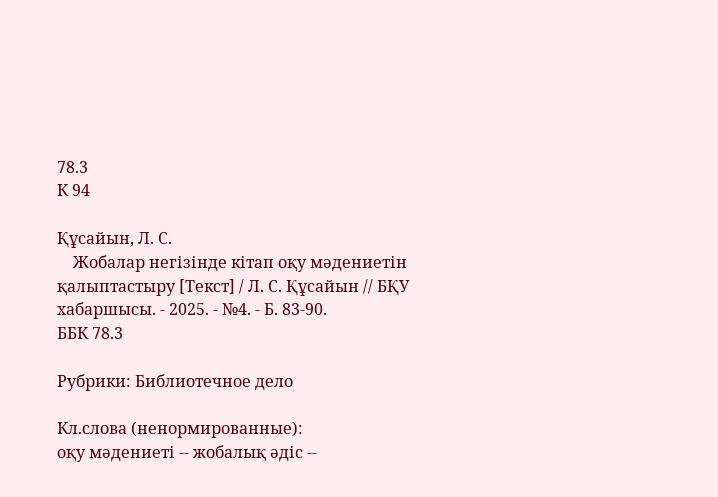78.3
К 94

Құсайын, Л. С.
    Жобалар негізінде кітап оқу мəдениетін қалыптастыру [Текст] / Л. С. Құсайын // БҚУ хабаршысы. - 2025. - №4. - Б. 83-90.
ББК 78.3

Рубрики: Библиотечное дело

Кл.слова (ненормированные):
оқу мəдениеті -- жобалық əдіс --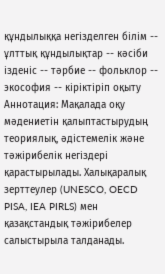құндылыққа негізделген білім -- ұлттық құндылықтар -- кəсіби ізденіс -- тəрбие -- фольклор -- экософия -- кіріктіріп оқыту
Аннотация: Мақалада оқу мəдениетін қалыптастырудың теориялық, əдістемелік жəне тəжірибелік негіздері қарастырылады. Халықаралық зерттеулер (UNESCO, OECD PISA, IEA PIRLS) мен қазақстандық тəжірибелер салыстырыла талданады.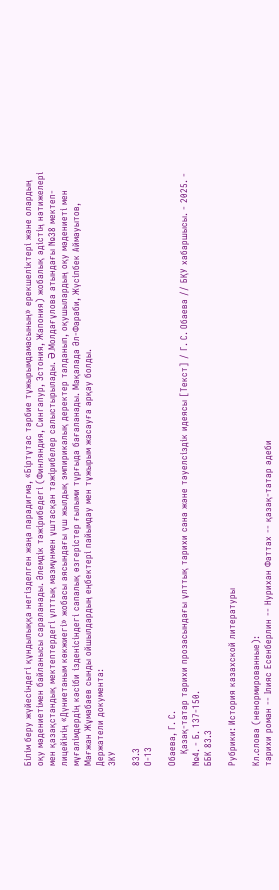Білім беру жүйесіндегі құндылыққа негізделген жаңа парадигма, «Біртұтас тəрбие тұжырымдамасының» ерекшеліктері жəне олардың оқу мəдениетімен байланысы сараланады. Əлемдік тəжірибедегі (Финляндия, Сингапур, Эстония, Жапония) жобалық əдістің нəтижелері мен қазақстандық мектептердегі ұлттық мазмұнмен ұштасқан тəжірибелер салыстырылады. Ə.Молдағұлова атындағы №38 мектеп-лицейінің «Дүниетаным көкжиегі» жобасы аясындағы үш жылдық эмпирикалық деректер талданып, оқушылардың оқу мəдениеті мен мұғалімдердің кəсіби ізденісіндегі сапалық өзгерістер ғылыми тұрғыда бағаланады. Мақалада Əл-Фараби, Жүсіпбек Аймауытов, Мағжан Жұмабаев сынды ойшылдардың еңбектері пайымдау мен тұжырым жасауға арқау болды.
Держатели документа:
ЗКУ

83.3
О-13

Обаева, Г. С.
    Қазақ-татар тарихи прозасындағы ұлттық тарихи сана жəне тəуелсіздік идеясы [Текст] / Г. С. Обаева // БҚУ хабаршысы. - 2025. - №4. - Б. 137-150.
ББК 83.3

Рубрики: История казахской литературы

Кл.слова (ненормированные):
тарихи роман -- Ілияс Есенберлин -- Нурихан Фаттах -- қазақ-татар əдеби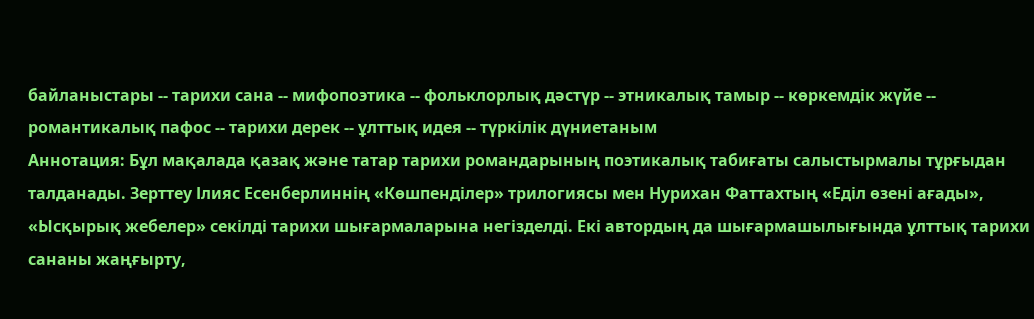байланыстары -- тарихи сана -- мифопоэтика -- фольклорлық дəстүр -- этникалық тамыр -- көркемдік жүйе -- романтикалық пафос -- тарихи дерек -- ұлттық идея -- түркілік дүниетаным
Аннотация: Бұл мақалада қазақ жəне татар тарихи романдарының поэтикалық табиғаты салыстырмалы тұрғыдан талданады. Зерттеу Ілияс Есенберлиннің «Көшпенділер» трилогиясы мен Нурихан Фаттахтың «Еділ өзені ағады», «Ысқырық жебелер» секілді тарихи шығармаларына негізделді. Екі автордың да шығармашылығында ұлттық тарихи сананы жаңғырту,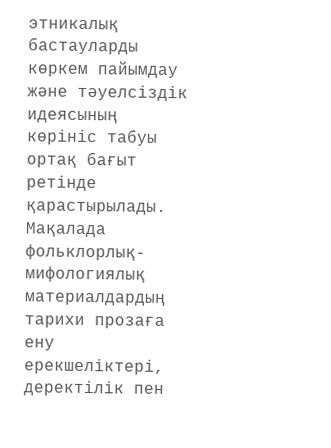этникалық бастауларды көркем пайымдау жəне тəуелсіздік идеясының көрініс табуы ортақ бағыт ретінде қарастырылады. Мақалада фольклорлық-мифологиялық материалдардың тарихи прозаға ену ерекшеліктері, деректілік пен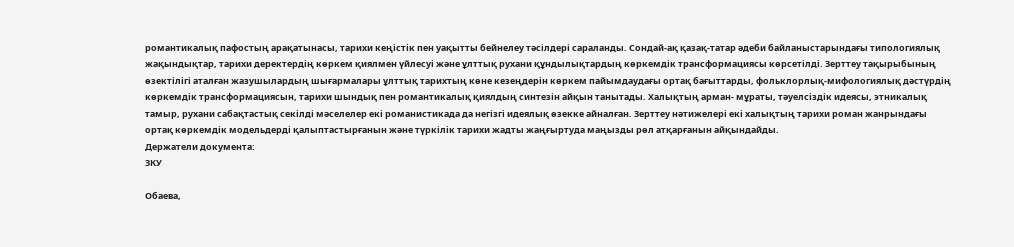романтикалық пафостың арақатынасы, тарихи кеңістік пен уақытты бейнелеу тəсілдері сараланды. Сондай-ақ қазақ-татар əдеби байланыстарындағы типологиялық жақындықтар, тарихи деректердің көркем қиялмен үйлесуі жəне ұлттық рухани құндылықтардың көркемдік трансформациясы көрсетілді. Зерттеу тақырыбының өзектілігі аталған жазушылардың шығармалары ұлттық тарихтың көне кезеңдерін көркем пайымдаудағы ортақ бағыттарды, фольклорлық-мифологиялық дəстүрдің көркемдік трансформациясын, тарихи шындық пен романтикалық қиялдың синтезін айқын танытады. Халықтың арман- мұраты, тəуелсіздік идеясы, этникалық тамыр, рухани сабақтастық секілді мəселелер екі романистикада да негізгі идеялық өзекке айналған. Зерттеу нəтижелері екі халықтың тарихи роман жанрындағы ортақ көркемдік модельдерді қалыптастырғанын жəне түркілік тарихи жадты жаңғыртуда маңызды рөл атқарғанын айқындайды.
Держатели документа:
ЗКУ

Обаева,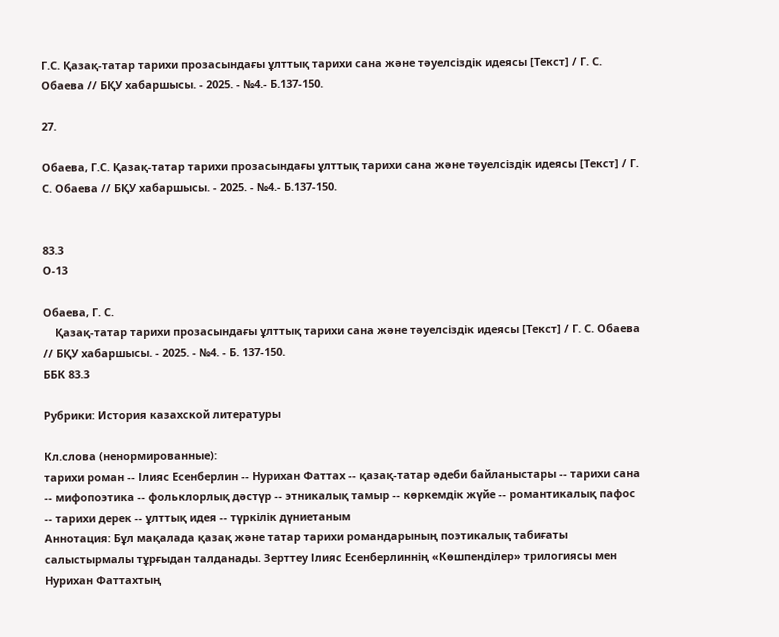Г.С. Қазақ-татар тарихи прозасындағы ұлттық тарихи сана жəне тəуелсіздік идеясы [Текст] / Г. С. Обаева // БҚУ хабаршысы. - 2025. - №4.- Б.137-150.

27.

Обаева, Г.С. Қазақ-татар тарихи прозасындағы ұлттық тарихи сана жəне тəуелсіздік идеясы [Текст] / Г. С. Обаева // БҚУ хабаршысы. - 2025. - №4.- Б.137-150.


83.3
О-13

Обаева, Г. С.
    Қазақ-татар тарихи прозасындағы ұлттық тарихи сана жəне тəуелсіздік идеясы [Текст] / Г. С. Обаева // БҚУ хабаршысы. - 2025. - №4. - Б. 137-150.
ББК 83.3

Рубрики: История казахской литературы

Кл.слова (ненормированные):
тарихи роман -- Ілияс Есенберлин -- Нурихан Фаттах -- қазақ-татар əдеби байланыстары -- тарихи сана -- мифопоэтика -- фольклорлық дəстүр -- этникалық тамыр -- көркемдік жүйе -- романтикалық пафос -- тарихи дерек -- ұлттық идея -- түркілік дүниетаным
Аннотация: Бұл мақалада қазақ жəне татар тарихи романдарының поэтикалық табиғаты салыстырмалы тұрғыдан талданады. Зерттеу Ілияс Есенберлиннің «Көшпенділер» трилогиясы мен Нурихан Фаттахтың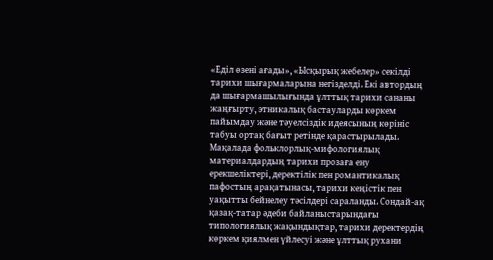«Еділ өзені ағады», «Ысқырық жебелер» секілді тарихи шығармаларына негізделді. Екі автордың да шығармашылығында ұлттық тарихи сананы жаңғырту, этникалық бастауларды көркем пайымдау жəне тəуелсіздік идеясының көрініс табуы ортақ бағыт ретінде қарастырылады. Мақалада фольклорлық-мифологиялық материалдардың тарихи прозаға ену ерекшеліктері, деректілік пен романтикалық пафостың арақатынасы, тарихи кеңістік пен уақытты бейнелеу тəсілдері сараланды. Сондай-ақ қазақ-татар əдеби байланыстарындағы типологиялық жақындықтар, тарихи деректердің көркем қиялмен үйлесуі жəне ұлттық рухани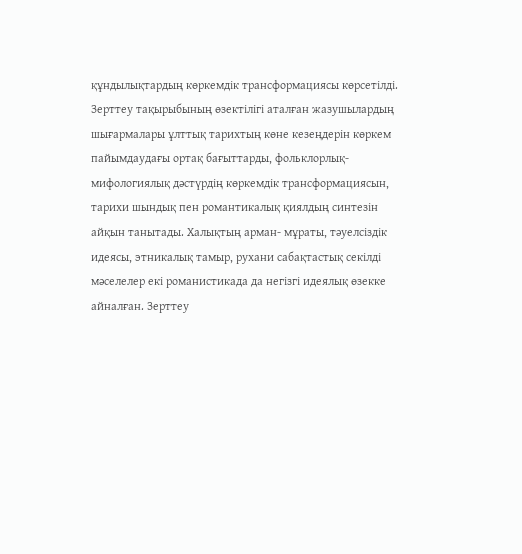құндылықтардың көркемдік трансформациясы көрсетілді. Зерттеу тақырыбының өзектілігі аталған жазушылардың шығармалары ұлттық тарихтың көне кезеңдерін көркем пайымдаудағы ортақ бағыттарды, фольклорлық-мифологиялық дəстүрдің көркемдік трансформациясын, тарихи шындық пен романтикалық қиялдың синтезін айқын танытады. Халықтың арман- мұраты, тəуелсіздік идеясы, этникалық тамыр, рухани сабақтастық секілді мəселелер екі романистикада да негізгі идеялық өзекке айналған. Зерттеу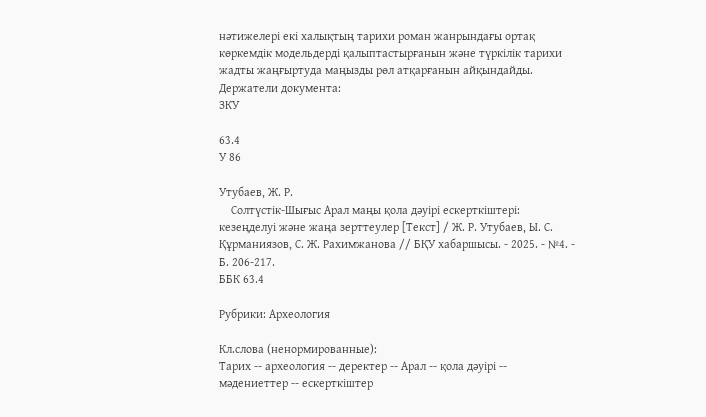нəтижелері екі халықтың тарихи роман жанрындағы ортақ көркемдік модельдерді қалыптастырғанын жəне түркілік тарихи жадты жаңғыртуда маңызды рөл атқарғанын айқындайды.
Держатели документа:
ЗКУ

63.4
У 86

Утубаев, Ж. Р.
    Солтүстік-Шығыс Арал маңы қола дəуірі ескерткіштері: кезеңделуі жəне жаңа зерттеулер [Текст] / Ж. Р. Утубаев, Ы. С. Құрманиязов, С. Ж. Рахимжанова // БҚУ хабаршысы. - 2025. - №4. - Б. 206-217.
ББК 63.4

Рубрики: Археология

Кл.слова (ненормированные):
Тарих -- археология -- деректер -- Арал -- қола дəуірі -- мəдениеттер -- ескерткіштер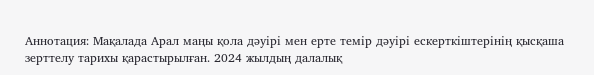Аннотация: Мақалада Арал маңы қола дəуірі мен ерте темір дəуірі ескерткіштерінің қысқаша зерттелу тарихы қарастырылған. 2024 жылдың далалық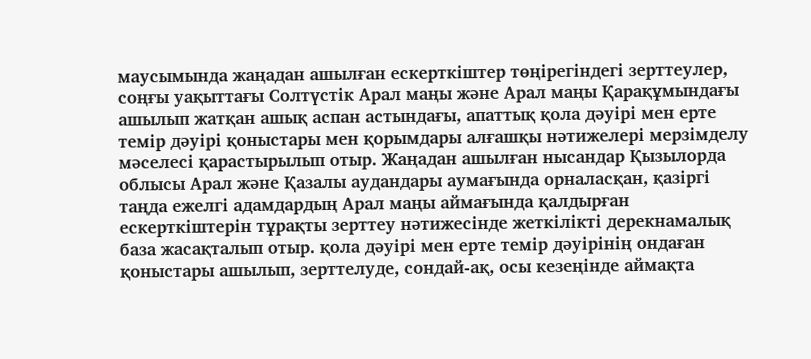маусымында жаңадан ашылған ескерткіштер төңірегіндегі зерттеулер, соңғы уақыттағы Солтүстік Арал маңы жəне Арал маңы Қарақұмындағы ашылып жатқан ашық аспан астындағы, апаттық қола дəуірі мен ерте темір дəуірі қоныстары мен қорымдары алғашқы нəтижелері мерзімделу мəселесі қарастырылып отыр. Жаңадан ашылған нысандар Қызылорда облысы Арал жəне Қазалы аудандары аумағында орналасқан, қазіргі таңда ежелгі адамдардың Арал маңы аймағында қалдырған ескерткіштерін тұрақты зерттеу нəтижесінде жеткілікті дерекнамалық база жасақталып отыр. қола дəуірі мен ерте темір дəуірінің ондаған қоныстары ашылып, зерттелуде, сондай-ақ, осы кезеңінде аймақта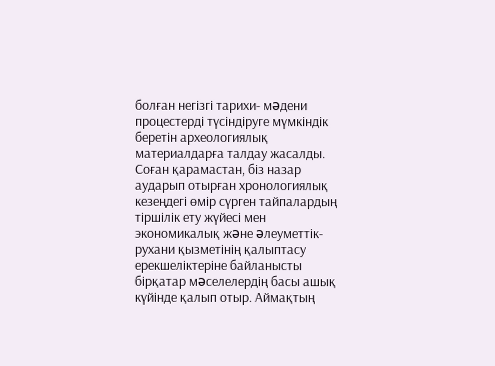болған негізгі тарихи- мəдени процестерді түсіндіруге мүмкіндік беретін археологиялық материалдарға талдау жасалды. Соған қарамастан, біз назар аударып отырған хронологиялық кезеңдегі өмір сүрген тайпалардың тіршілік ету жүйесі мен экономикалық жəне əлеуметтік-рухани қызметінің қалыптасу ерекшеліктеріне байланысты бірқатар мəселелердің басы ашық күйінде қалып отыр. Аймақтың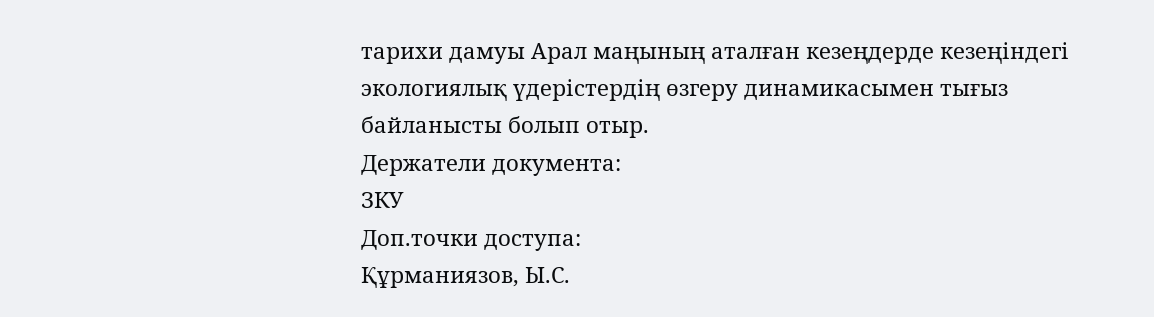тарихи дамуы Арал маңының аталған кезеңдерде кезеңіндегі экологиялық үдерістердің өзгеру динамикасымен тығыз байланысты болып отыр.
Держатели документа:
ЗКУ
Доп.точки доступа:
Құрманиязов, Ы.С.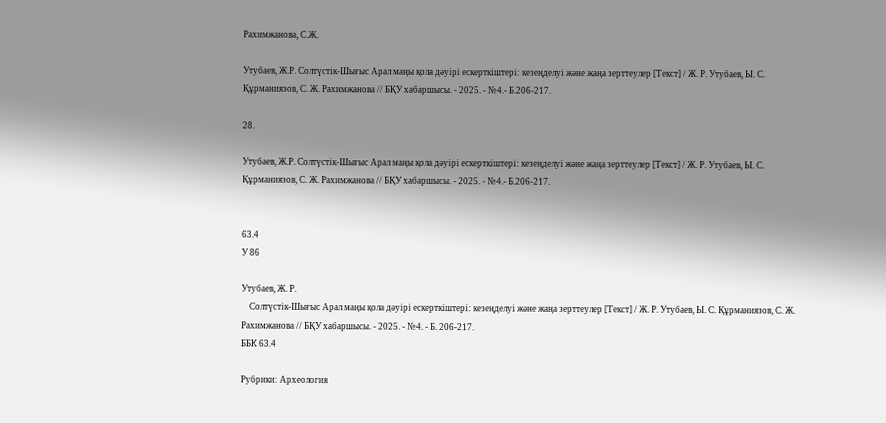Рахимжанова, С.Ж.

Утубаев, Ж.Р. Солтүстік-Шығыс Арал маңы қола дəуірі ескерткіштері: кезеңделуі жəне жаңа зерттеулер [Текст] / Ж. Р. Утубаев, Ы. С. Құрманиязов, С. Ж. Рахимжанова // БҚУ хабаршысы. - 2025. - №4.- Б.206-217.

28.

Утубаев, Ж.Р. Солтүстік-Шығыс Арал маңы қола дəуірі ескерткіштері: кезеңделуі жəне жаңа зерттеулер [Текст] / Ж. Р. Утубаев, Ы. С. Құрманиязов, С. Ж. Рахимжанова // БҚУ хабаршысы. - 2025. - №4.- Б.206-217.


63.4
У 86

Утубаев, Ж. Р.
    Солтүстік-Шығыс Арал маңы қола дəуірі ескерткіштері: кезеңделуі жəне жаңа зерттеулер [Текст] / Ж. Р. Утубаев, Ы. С. Құрманиязов, С. Ж. Рахимжанова // БҚУ хабаршысы. - 2025. - №4. - Б. 206-217.
ББК 63.4

Рубрики: Археология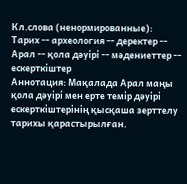Кл.слова (ненормированные):
Тарих -- археология -- деректер -- Арал -- қола дəуірі -- мəдениеттер -- ескерткіштер
Аннотация: Мақалада Арал маңы қола дəуірі мен ерте темір дəуірі ескерткіштерінің қысқаша зерттелу тарихы қарастырылған.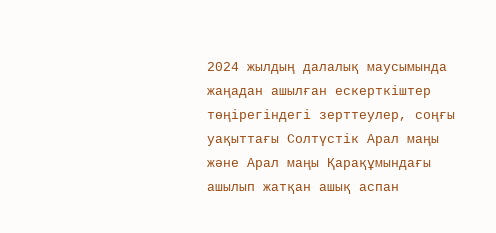2024 жылдың далалық маусымында жаңадан ашылған ескерткіштер төңірегіндегі зерттеулер, соңғы уақыттағы Солтүстік Арал маңы жəне Арал маңы Қарақұмындағы ашылып жатқан ашық аспан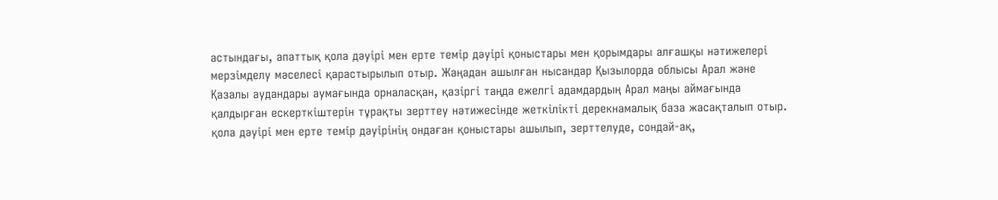астындағы, апаттық қола дəуірі мен ерте темір дəуірі қоныстары мен қорымдары алғашқы нəтижелері мерзімделу мəселесі қарастырылып отыр. Жаңадан ашылған нысандар Қызылорда облысы Арал жəне Қазалы аудандары аумағында орналасқан, қазіргі таңда ежелгі адамдардың Арал маңы аймағында қалдырған ескерткіштерін тұрақты зерттеу нəтижесінде жеткілікті дерекнамалық база жасақталып отыр. қола дəуірі мен ерте темір дəуірінің ондаған қоныстары ашылып, зерттелуде, сондай-ақ,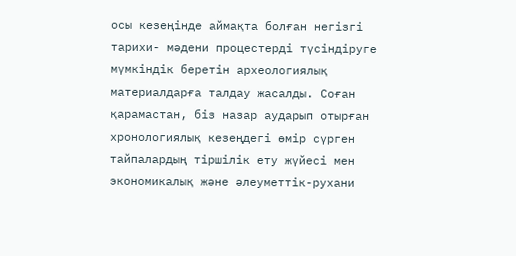осы кезеңінде аймақта болған негізгі тарихи- мəдени процестерді түсіндіруге мүмкіндік беретін археологиялық материалдарға талдау жасалды. Соған қарамастан, біз назар аударып отырған хронологиялық кезеңдегі өмір сүрген тайпалардың тіршілік ету жүйесі мен экономикалық жəне əлеуметтік-рухани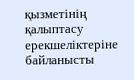қызметінің қалыптасу ерекшеліктеріне байланысты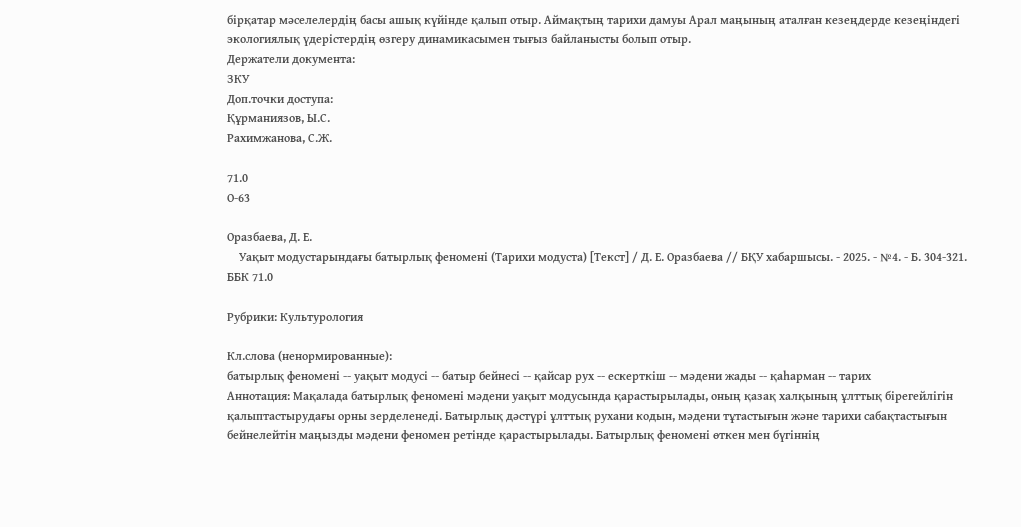бірқатар мəселелердің басы ашық күйінде қалып отыр. Аймақтың тарихи дамуы Арал маңының аталған кезеңдерде кезеңіндегі экологиялық үдерістердің өзгеру динамикасымен тығыз байланысты болып отыр.
Держатели документа:
ЗКУ
Доп.точки доступа:
Құрманиязов, Ы.С.
Рахимжанова, С.Ж.

71.0
О-63

Оразбаева, Д. Е.
    Уақыт модустарындағы батырлық феномені (Тарихи модуста) [Текст] / Д. Е. Оразбаева // БҚУ хабаршысы. - 2025. - №4. - Б. 304-321.
ББК 71.0

Рубрики: Культурология

Кл.слова (ненормированные):
батырлық феномені -- уақыт модусі -- батыр бейнесі -- қайсар рух -- ескерткіш -- мəдени жады -- қаһарман -- тарих
Аннотация: Мақалада батырлық феномені мəдени уақыт модусында қарастырылады, оның қазақ халқының ұлттық бірегейлігін қалыптастырудағы орны зерделенеді. Батырлық дəстүрі ұлттық рухани кодын, мəдени тұтастығын жəне тарихи сабақтастығын бейнелейтін маңызды мəдени феномен ретінде қарастырылады. Батырлық феномені өткен мен бүгіннің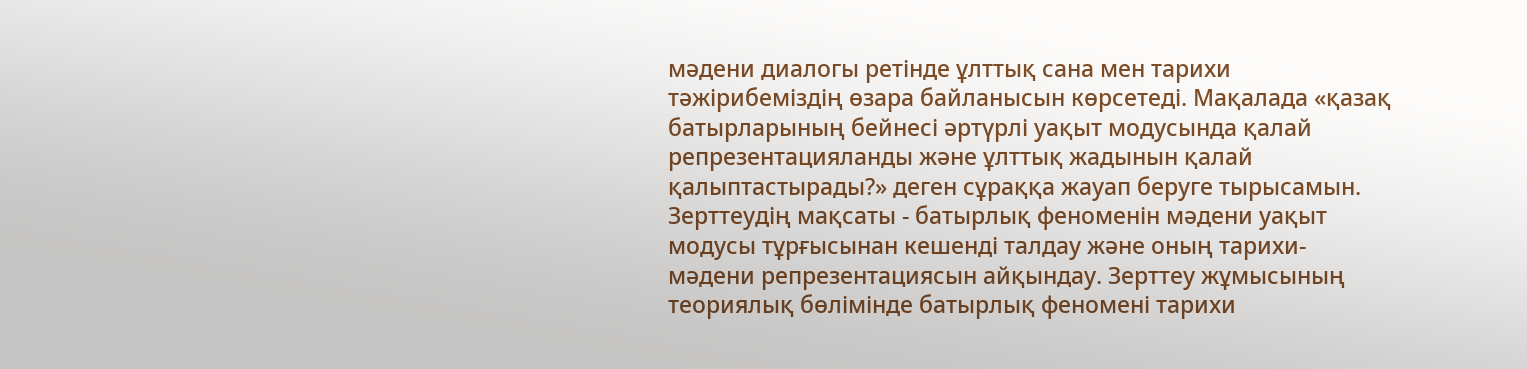мəдени диалогы ретінде ұлттық сана мен тарихи тəжірибеміздің өзара байланысын көрсетеді. Мақалада «қазақ батырларының бейнесі əртүрлі уақыт модусында қалай репрезентацияланды жəне ұлттық жадынын қалай қалыптастырады?» деген сұраққа жауап беруге тырысамын. Зерттеудің мақсаты - батырлық феноменін мəдени уақыт модусы тұрғысынан кешенді талдау жəне оның тарихи-мəдени репрезентациясын айқындау. Зерттеу жұмысының теориялық бөлімінде батырлық феномені тарихи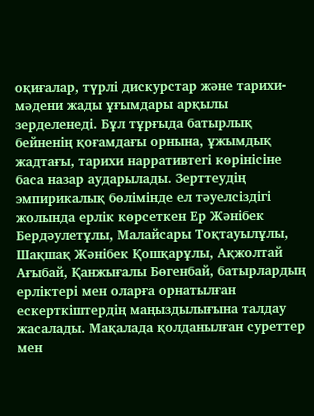оқиғалар, түрлі дискурстар жəне тарихи-мəдени жады ұғымдары арқылы зерделенеді. Бұл тұрғыда батырлық бейненің қоғамдағы орнына, ұжымдық жадтағы, тарихи нарративтегі көрінісіне баса назар аударылады. Зерттеудің эмпирикалық бөлімінде ел тəуелсіздігі жолында ерлік көрсеткен Ер Жəнібек Бердəулетұлы, Малайсары Тоқтауылұлы, Шақшақ Жəнібек Қошқарұлы, Ақжолтай Ағыбай, Қанжығалы Бөгенбай, батырлардың ерліктері мен оларға орнатылған ескерткіштердің маңыздылығына талдау жасалады. Мақалада қолданылған суреттер мен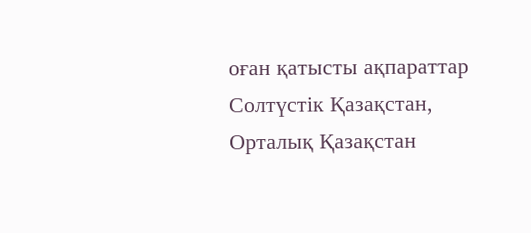оған қатысты ақпараттар Солтүстік Қазақстан, Орталық Қазақстан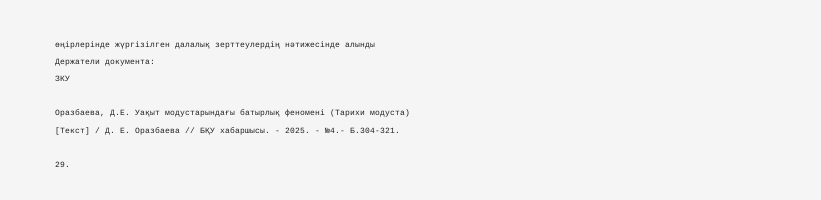өңірлерінде жүргізілген далалық зерттеулердің нəтижесінде алынды
Держатели документа:
ЗКУ

Оразбаева, Д.Е. Уақыт модустарындағы батырлық феномені (Тарихи модуста) [Текст] / Д. Е. Оразбаева // БҚУ хабаршысы. - 2025. - №4.- Б.304-321.

29.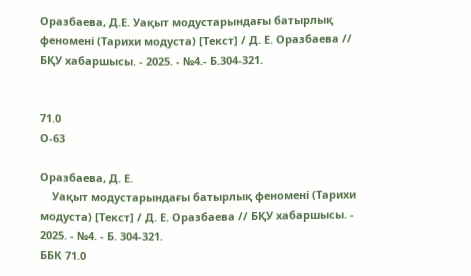Оразбаева, Д.Е. Уақыт модустарындағы батырлық феномені (Тарихи модуста) [Текст] / Д. Е. Оразбаева // БҚУ хабаршысы. - 2025. - №4.- Б.304-321.


71.0
О-63

Оразбаева, Д. Е.
    Уақыт модустарындағы батырлық феномені (Тарихи модуста) [Текст] / Д. Е. Оразбаева // БҚУ хабаршысы. - 2025. - №4. - Б. 304-321.
ББК 71.0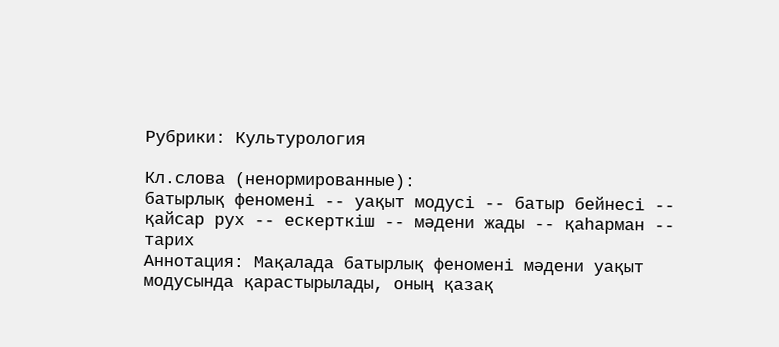Рубрики: Культурология

Кл.слова (ненормированные):
батырлық феномені -- уақыт модусі -- батыр бейнесі -- қайсар рух -- ескерткіш -- мəдени жады -- қаһарман -- тарих
Аннотация: Мақалада батырлық феномені мəдени уақыт модусында қарастырылады, оның қазақ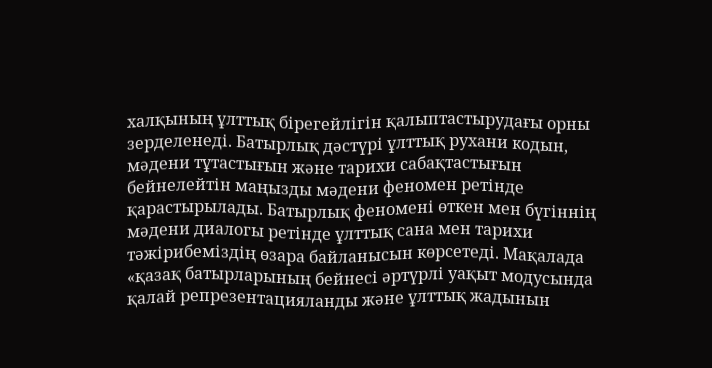халқының ұлттық бірегейлігін қалыптастырудағы орны зерделенеді. Батырлық дəстүрі ұлттық рухани кодын, мəдени тұтастығын жəне тарихи сабақтастығын бейнелейтін маңызды мəдени феномен ретінде қарастырылады. Батырлық феномені өткен мен бүгіннің мəдени диалогы ретінде ұлттық сана мен тарихи тəжірибеміздің өзара байланысын көрсетеді. Мақалада «қазақ батырларының бейнесі əртүрлі уақыт модусында қалай репрезентацияланды жəне ұлттық жадынын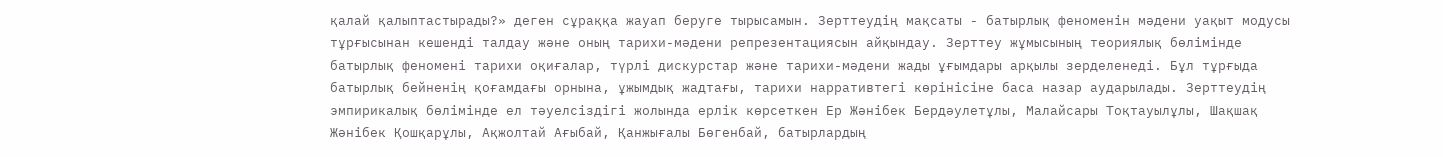қалай қалыптастырады?» деген сұраққа жауап беруге тырысамын. Зерттеудің мақсаты - батырлық феноменін мəдени уақыт модусы тұрғысынан кешенді талдау жəне оның тарихи-мəдени репрезентациясын айқындау. Зерттеу жұмысының теориялық бөлімінде батырлық феномені тарихи оқиғалар, түрлі дискурстар жəне тарихи-мəдени жады ұғымдары арқылы зерделенеді. Бұл тұрғыда батырлық бейненің қоғамдағы орнына, ұжымдық жадтағы, тарихи нарративтегі көрінісіне баса назар аударылады. Зерттеудің эмпирикалық бөлімінде ел тəуелсіздігі жолында ерлік көрсеткен Ер Жəнібек Бердəулетұлы, Малайсары Тоқтауылұлы, Шақшақ Жəнібек Қошқарұлы, Ақжолтай Ағыбай, Қанжығалы Бөгенбай, батырлардың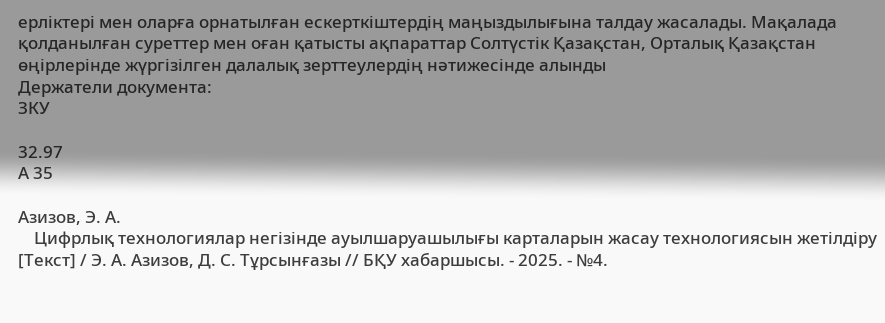ерліктері мен оларға орнатылған ескерткіштердің маңыздылығына талдау жасалады. Мақалада қолданылған суреттер мен оған қатысты ақпараттар Солтүстік Қазақстан, Орталық Қазақстан өңірлерінде жүргізілген далалық зерттеулердің нəтижесінде алынды
Держатели документа:
ЗКУ

32.97
А 35

Азизов, Э. А.
    Цифрлық технологиялар негізінде ауылшаруашылығы карталарын жасау технологиясын жетілдіру [Текст] / Э. А. Азизов, Д. С. Тұрсынғазы // БҚУ хабаршысы. - 2025. - №4.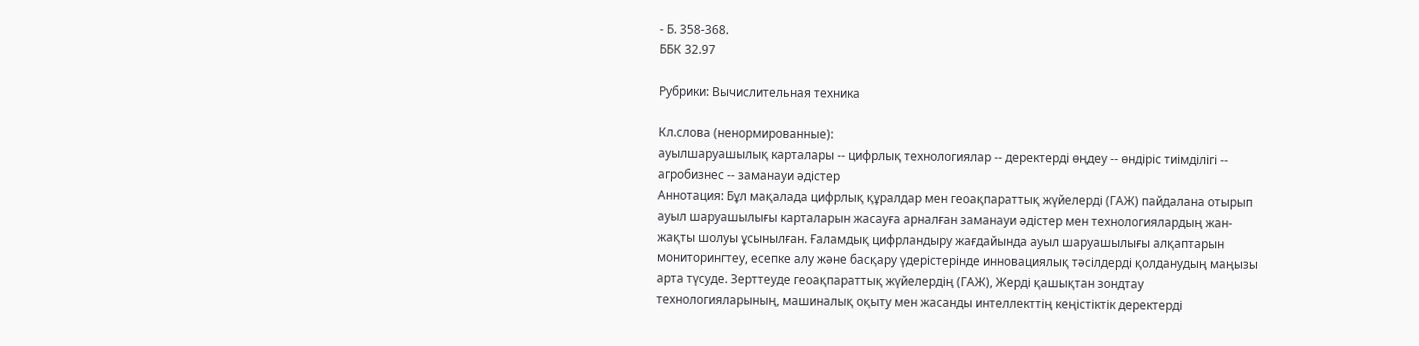- Б. 358-368.
ББК 32.97

Рубрики: Вычислительная техника

Кл.слова (ненормированные):
ауылшаруашылық карталары -- цифрлық технологиялар -- деректерді өңдеу -- өндіріс тиімділігі -- агробизнес -- заманауи əдістер
Аннотация: Бұл мақалада цифрлық құралдар мен геоақпараттық жүйелерді (ГАЖ) пайдалана отырып ауыл шаруашылығы карталарын жасауға арналған заманауи əдістер мен технологиялардың жан-жақты шолуы ұсынылған. Ғаламдық цифрландыру жағдайында ауыл шаруашылығы алқаптарын мониторингтеу, есепке алу жəне басқару үдерістерінде инновациялық тəсілдерді қолданудың маңызы арта түсуде. Зерттеуде геоақпараттық жүйелердің (ГАЖ), Жерді қашықтан зондтау технологияларының, машиналық оқыту мен жасанды интеллекттің кеңістіктік деректерді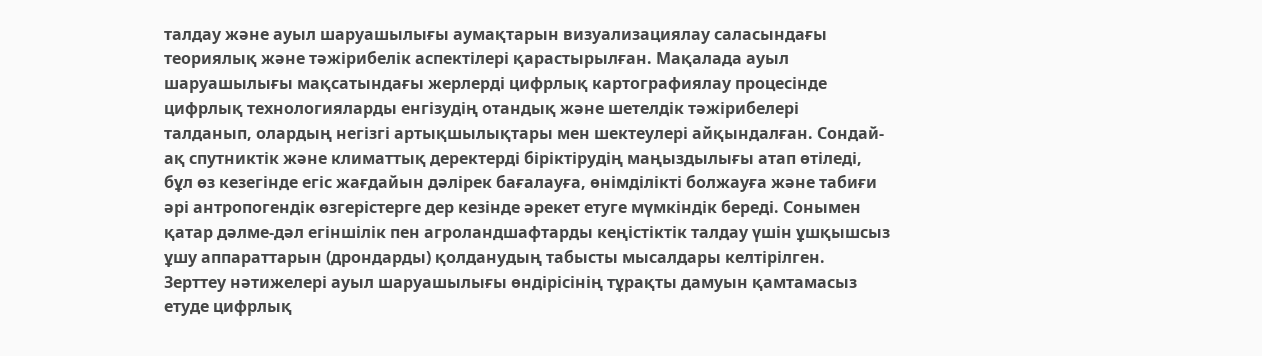талдау жəне ауыл шаруашылығы аумақтарын визуализациялау саласындағы теориялық жəне тəжірибелік аспектілері қарастырылған. Мақалада ауыл шаруашылығы мақсатындағы жерлерді цифрлық картографиялау процесінде цифрлық технологияларды енгізудің отандық жəне шетелдік тəжірибелері талданып, олардың негізгі артықшылықтары мен шектеулері айқындалған. Сондай-ақ спутниктік жəне климаттық деректерді біріктірудің маңыздылығы атап өтіледі, бұл өз кезегінде егіс жағдайын дəлірек бағалауға, өнімділікті болжауға жəне табиғи əрі антропогендік өзгерістерге дер кезінде əрекет етуге мүмкіндік береді. Сонымен қатар дəлме-дəл егіншілік пен агроландшафтарды кеңістіктік талдау үшін ұшқышсыз ұшу аппараттарын (дрондарды) қолданудың табысты мысалдары келтірілген. Зерттеу нəтижелері ауыл шаруашылығы өндірісінің тұрақты дамуын қамтамасыз етуде цифрлық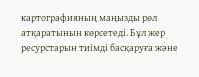картографияның маңызды рөл атқаратынын көрсетеді. Бұл жер ресурстарын тиімді басқаруға жəне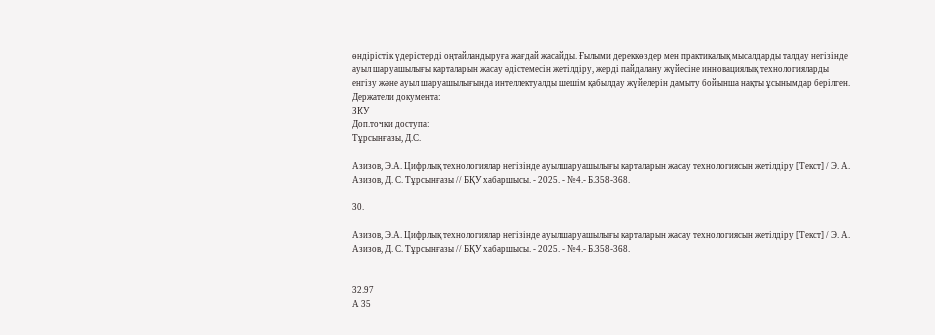өндірістік үдерістерді оңтайландыруға жағдай жасайды. Ғылыми дереккөздер мен практикалық мысалдарды талдау негізінде ауыл шаруашылығы карталарын жасау əдістемесін жетілдіру, жерді пайдалану жүйесіне инновациялық технологияларды енгізу жəне ауыл шаруашылығында интеллектуалды шешім қабылдау жүйелерін дамыту бойынша нақты ұсынымдар берілген.
Держатели документа:
ЗКУ
Доп.точки доступа:
Тұрсынғазы, Д.С.

Азизов, Э.А. Цифрлық технологиялар негізінде ауылшаруашылығы карталарын жасау технологиясын жетілдіру [Текст] / Э. А. Азизов, Д. С. Тұрсынғазы // БҚУ хабаршысы. - 2025. - №4.- Б.358-368.

30.

Азизов, Э.А. Цифрлық технологиялар негізінде ауылшаруашылығы карталарын жасау технологиясын жетілдіру [Текст] / Э. А. Азизов, Д. С. Тұрсынғазы // БҚУ хабаршысы. - 2025. - №4.- Б.358-368.


32.97
А 35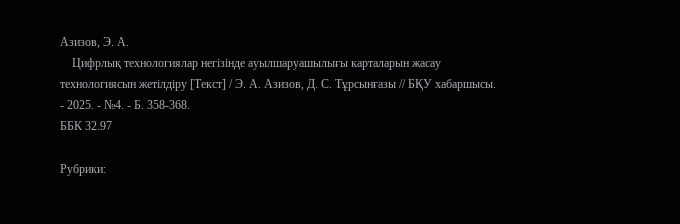Азизов, Э. А.
    Цифрлық технологиялар негізінде ауылшаруашылығы карталарын жасау технологиясын жетілдіру [Текст] / Э. А. Азизов, Д. С. Тұрсынғазы // БҚУ хабаршысы. - 2025. - №4. - Б. 358-368.
ББК 32.97

Рубрики: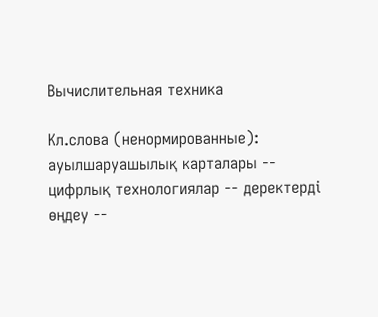Вычислительная техника

Кл.слова (ненормированные):
ауылшаруашылық карталары -- цифрлық технологиялар -- деректерді өңдеу --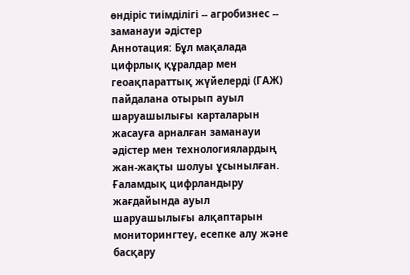өндіріс тиімділігі -- агробизнес -- заманауи əдістер
Аннотация: Бұл мақалада цифрлық құралдар мен геоақпараттық жүйелерді (ГАЖ) пайдалана отырып ауыл шаруашылығы карталарын жасауға арналған заманауи əдістер мен технологиялардың жан-жақты шолуы ұсынылған. Ғаламдық цифрландыру жағдайында ауыл шаруашылығы алқаптарын мониторингтеу, есепке алу жəне басқару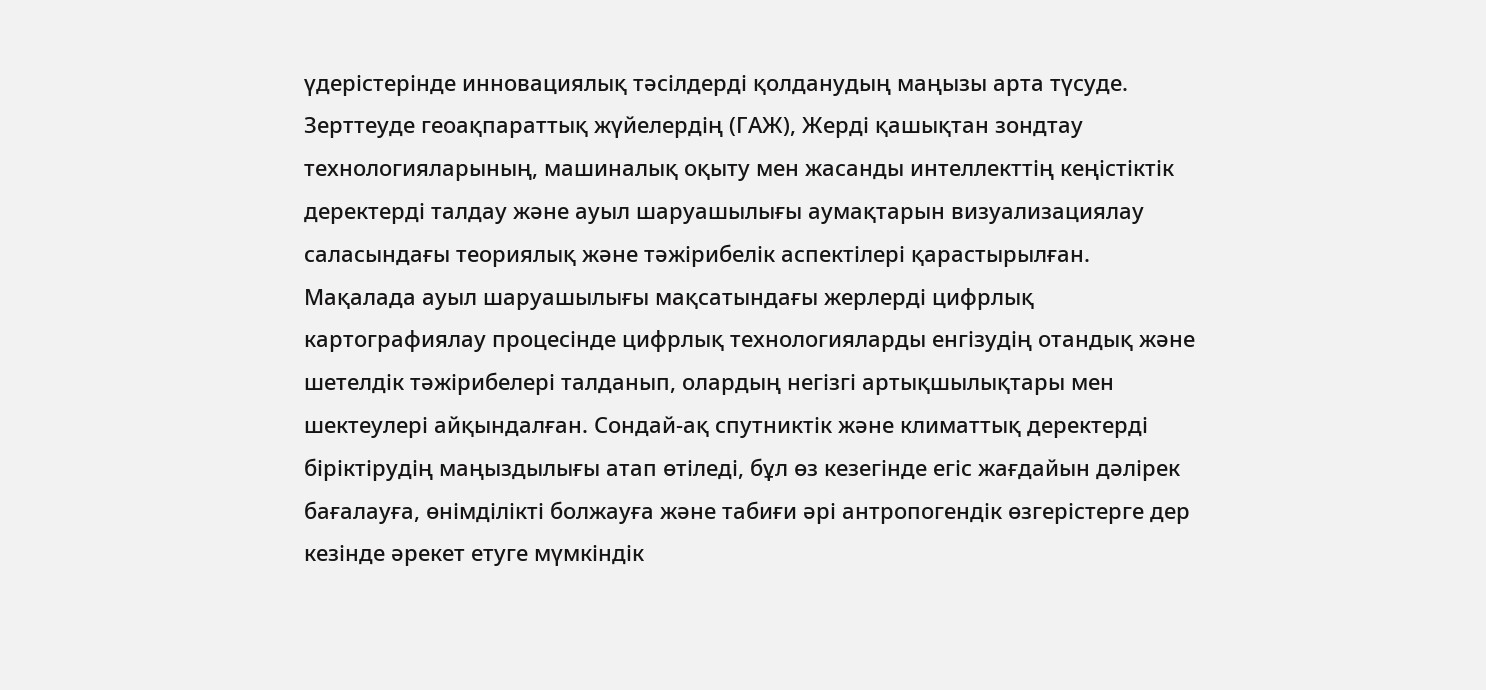үдерістерінде инновациялық тəсілдерді қолданудың маңызы арта түсуде. Зерттеуде геоақпараттық жүйелердің (ГАЖ), Жерді қашықтан зондтау технологияларының, машиналық оқыту мен жасанды интеллекттің кеңістіктік деректерді талдау жəне ауыл шаруашылығы аумақтарын визуализациялау саласындағы теориялық жəне тəжірибелік аспектілері қарастырылған. Мақалада ауыл шаруашылығы мақсатындағы жерлерді цифрлық картографиялау процесінде цифрлық технологияларды енгізудің отандық жəне шетелдік тəжірибелері талданып, олардың негізгі артықшылықтары мен шектеулері айқындалған. Сондай-ақ спутниктік жəне климаттық деректерді біріктірудің маңыздылығы атап өтіледі, бұл өз кезегінде егіс жағдайын дəлірек бағалауға, өнімділікті болжауға жəне табиғи əрі антропогендік өзгерістерге дер кезінде əрекет етуге мүмкіндік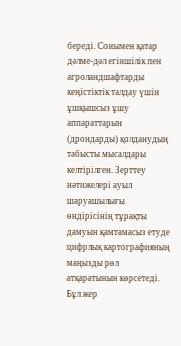береді. Сонымен қатар дəлме-дəл егіншілік пен агроландшафтарды кеңістіктік талдау үшін ұшқышсыз ұшу аппараттарын (дрондарды) қолданудың табысты мысалдары келтірілген. Зерттеу нəтижелері ауыл шаруашылығы өндірісінің тұрақты дамуын қамтамасыз етуде цифрлық картографияның маңызды рөл атқаратынын көрсетеді. Бұл жер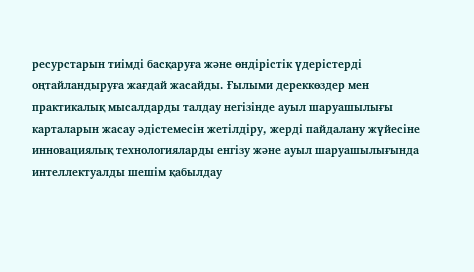ресурстарын тиімді басқаруға жəне өндірістік үдерістерді оңтайландыруға жағдай жасайды. Ғылыми дереккөздер мен практикалық мысалдарды талдау негізінде ауыл шаруашылығы карталарын жасау əдістемесін жетілдіру, жерді пайдалану жүйесіне инновациялық технологияларды енгізу жəне ауыл шаруашылығында интеллектуалды шешім қабылдау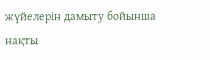жүйелерін дамыту бойынша нақты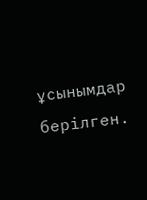ұсынымдар берілген.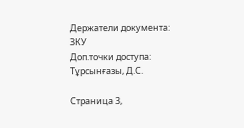Держатели документа:
ЗКУ
Доп.точки доступа:
Тұрсынғазы, Д.С.

Страница 3,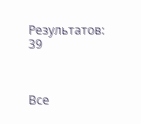Результатов: 39



Все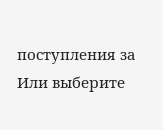поступления за
Или выберите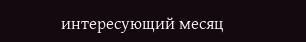интересующий месяц